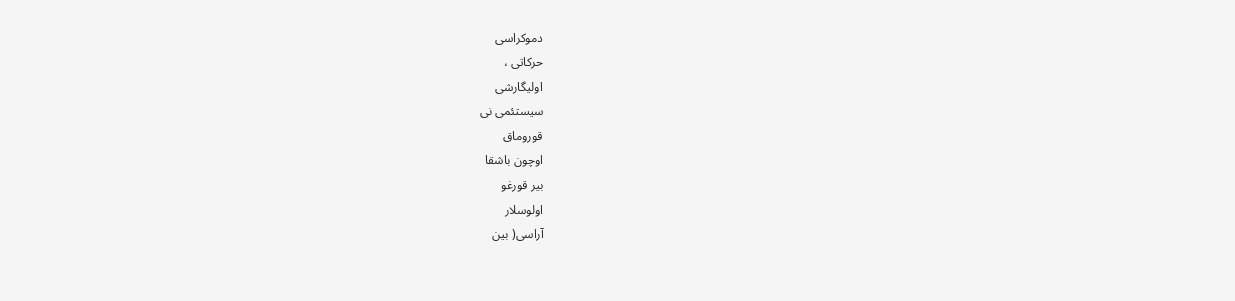دموکراسی
حرکاتی ،
اوليگارشی
سيستئمی نی
قوروماق
اوچون باشقا
بير قورغو
اولوسلار
آراسی( بين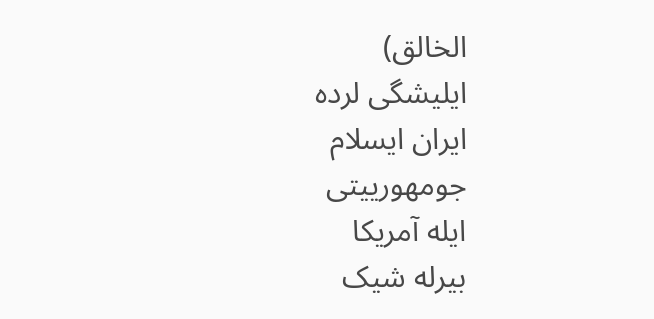الخالق)
ايليشگی لرده
ايران ايسلام
جومهورييتی
ايله آمريکا
بيرله شيک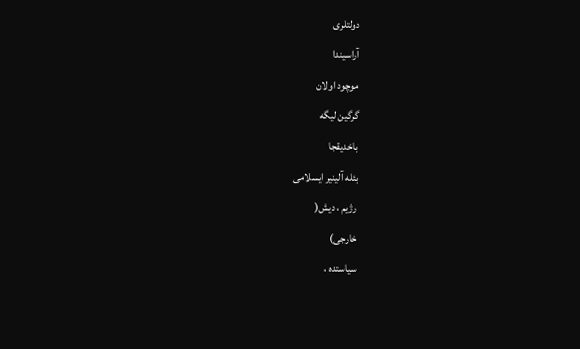دولتلری
آراسيندا
موچود اولان
گرگين ليگه
باخديقجا
بئله آلينير ايسلامی
رژيم ، ديش(
خارجی)
سياستده ،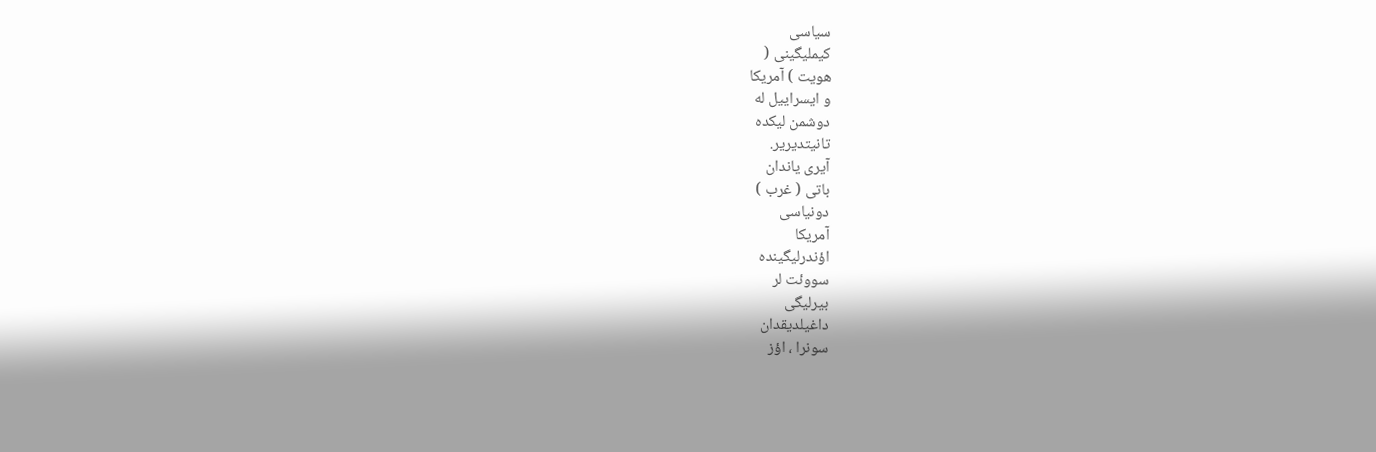سياسی
کيمليگينی (
هويت ) آمريکا
و ايسراييل له
دوشمن ليکده
تانيتديرير.
آيری ياندان
باتی ( غرب )
دونياسی
آمريکا
اؤندرليگينده
سووئت لر
بيرليگی
داغيلديقدان
سونرا ، اؤز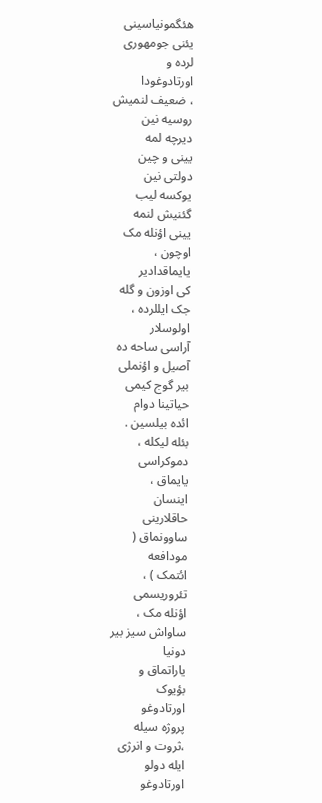هئگمونياسينی
يئنی جومهوری
لرده و
اورتادوغودا
، ضعيف لنميش
روسيه نين
ديرچه لمه
يينی و چين
دولتی نين
يوکسه ليب
گئنيش لنمه
يينی اؤنله مک
اوچون ،
يايماقدادير
کی اوزون و گله
جک ايللرده ،
اولوسلار
آراسی ساحه ده
آصيل و اؤنملی
بير گوج کيمی
حياتينا دوام
ائده بيلسين .
بئله ليکله ،
دموکراسی
يايماق ،
اينسان
حاقلارينی
ساوونماق (
مودافعه
ائتمک ) ،
تئروريسمی
اؤنله مک ،
ساواش سيز بير
دونيا
ياراتماق و
بؤيوک
اورتادوغو
پروژه سيله
،ثروت و انرژی
ايله دولو
اورتادوغو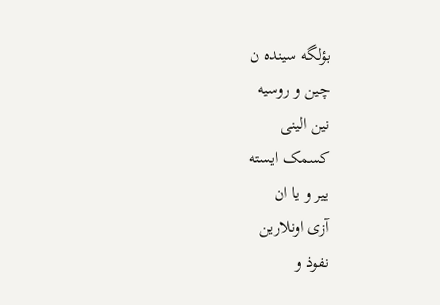بؤلگه سينده ن
چين و روسيه
نين الينی
کسمک ايسته
يير و يا ان
آزی اونلارين
نفوذ و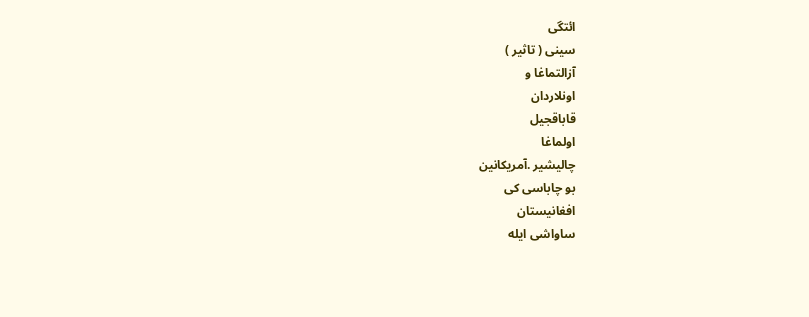ائتگی
سينی ( تاثير )
آزالتماغا و
اونلاردان
قاباقجيل
اولماغا
چاليشير .آمريکانين
بو چاباسی کی
افغانيستان
ساواشی ايله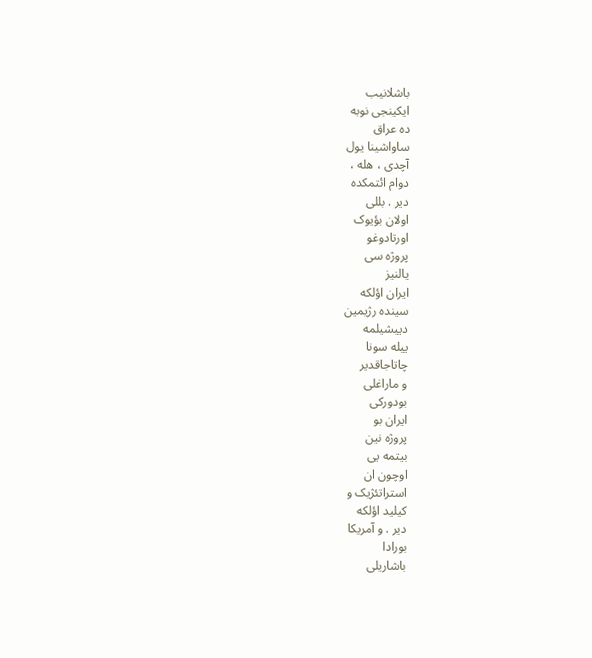باشلانيب
ايکينجی نوبه
ده عراق
ساواشينا يول
آچدی ، هله ،
دوام ائتمکده
دير . بللی
اولان بؤيوک
اورتادوغو
پروژه سی
يالنيز
ايران اؤلکه
سينده رژيمين
دييشيلمه
ييله سونا
چاتاجاقدير
و ماراغلی
بودورکی
ايران بو
پروژه نين
بيتمه يی
اوچون ان
استراتئژيک و
کيليد اؤلکه
دير . و آمريکا
بورادا
باشاريلی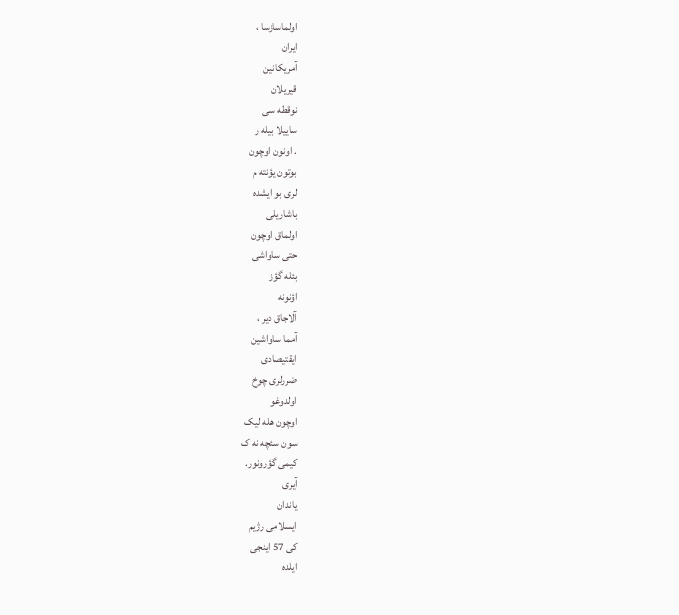اولماسازسا ،
ايران
آمريکانين
قيريلان
نوقطه سی
ساييلا بيله ر
. اونون اوچون
بوتون يؤنته م
لری بو ايشده
باشاريلی
اولماق اوچون
حتی ساواشی
بئله گؤز
اؤنونه
آلاجاق دير ،
آمما ساواشين
ايقتيصادی
ضررلری چوخ
اولدوغو
اوچون هله ليک
سون سئچه نه ک
کيمی گؤرونور.
آيری
ياندان
ايسلامی رژيم
کی 57 اينجی
ايلده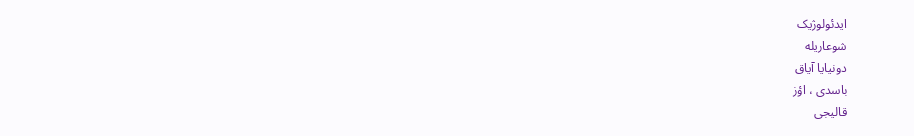ايدئولوژيک
شوعاريله
دونيايا آياق
باسدی ، اؤز
قاليجی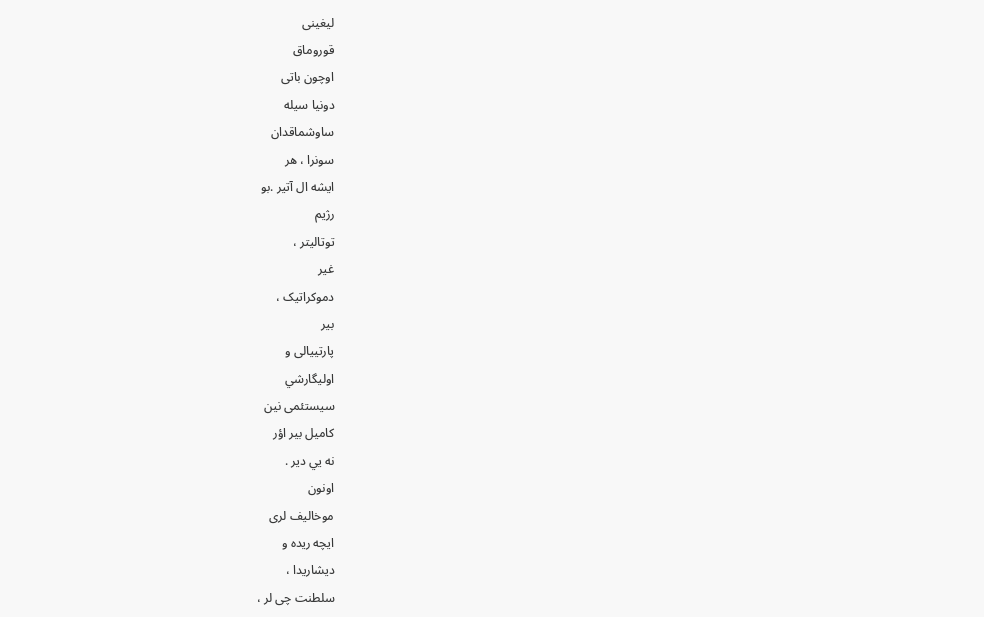ليغينی
قوروماق
اوچون باتی
دونيا سيله
ساوشماقدان
سونرا ، هر
ايشه ال آتير .بو
رژيم
توتاليتر ،
غير
دموکراتيک ،
بير
پارتييالی و
اوليگارشي
سيستئمی نين
کاميل بير اؤر
نه يي دير .
اونون
موخاليف لری
ايچه ريده و
ديشاريدا ،
سلطنت چی لر ،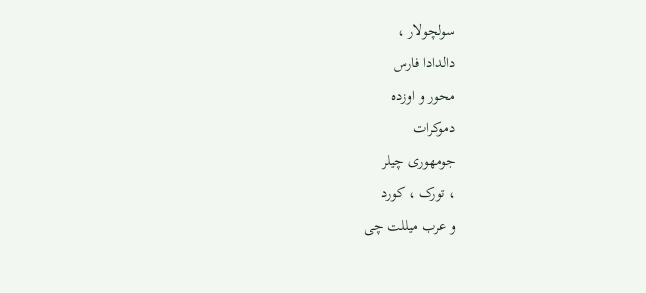سولچولار ،
دالدادا فارس
محور و اوزده
دموکرات
جومهوری چيلر
، تورک ، کورد
و عرب ميللت چی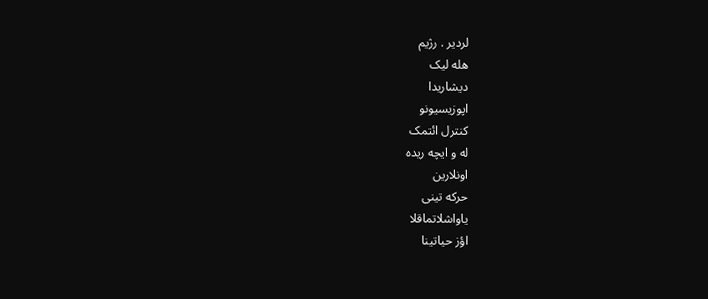لردير . رژيم
هله ليک
ديشاريدا
اپوزيسيونو
کنترل ائتمک
له و ايچه ريده
اونلارين
حرکه تينی
ياواشلاتماقلا
اؤز حياتينا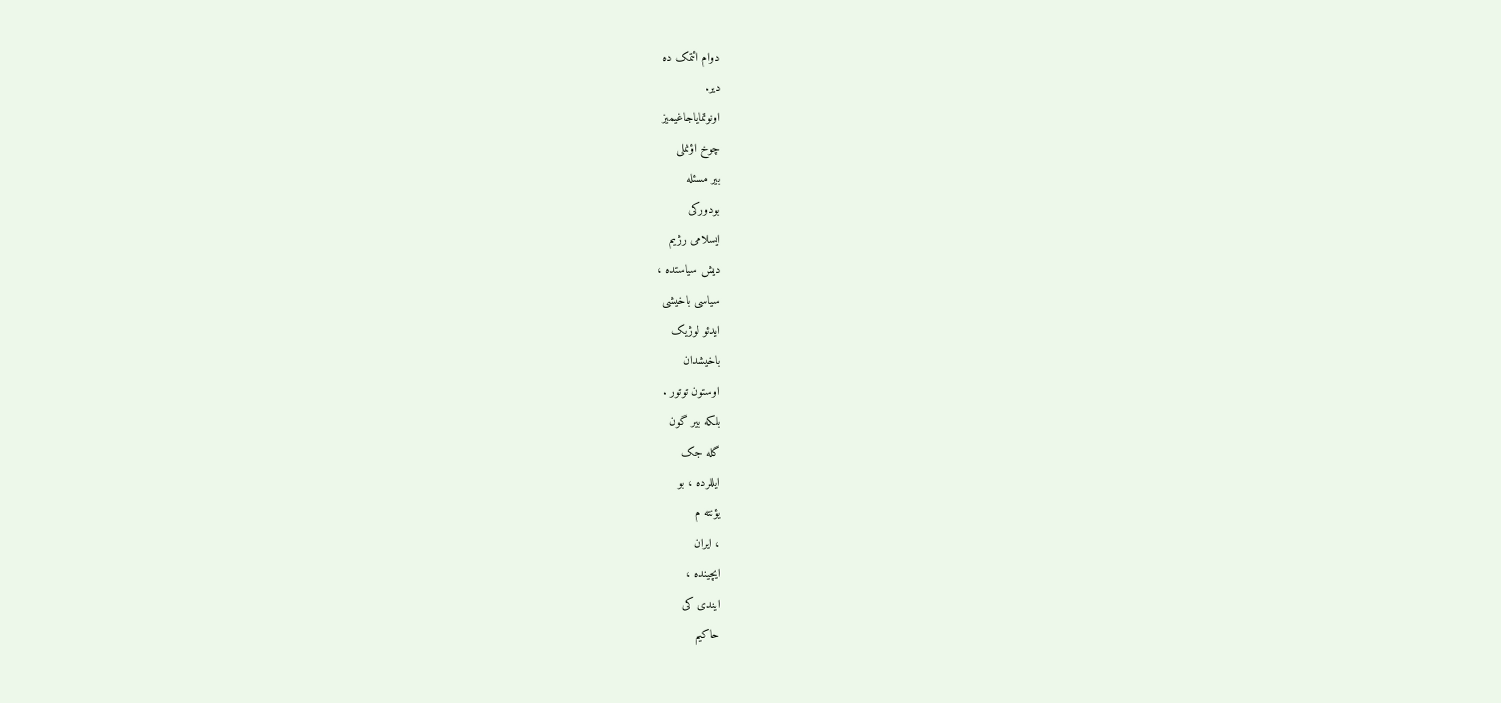دوام ائتمک ده
دير.
اونوتماياجاغيميز
چوخ اؤنملی
بير مسئله
بودورکی
ايسلامی رژيم
ديش سياستده ،
سياسی باخيشی
ايدئو لوژيک
باخيشدان
اوستون توتور .
بلکه بير گون
گله جک
ايللرده ، بو
يؤنته م
، ايران
ايچينده ،
ايندی کی
حاکيم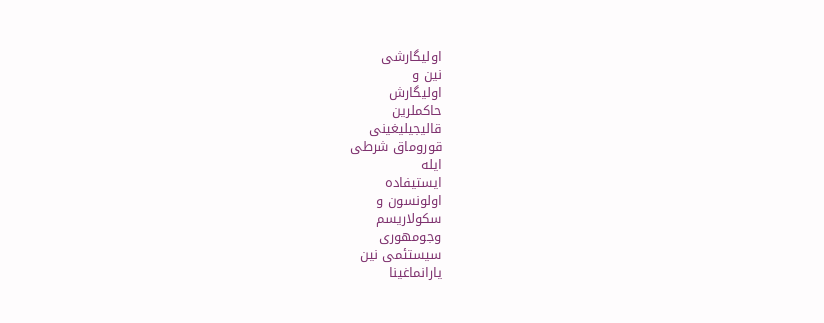اوليگارشی
نين و
اوليگارش
حاکملرين
قاليجيليغينی
قوروماق شرطی
ايله
ايستيفاده
اولونسون و
سکولاريسم
وجومهوری
سيستئمی نين
يارانماغينا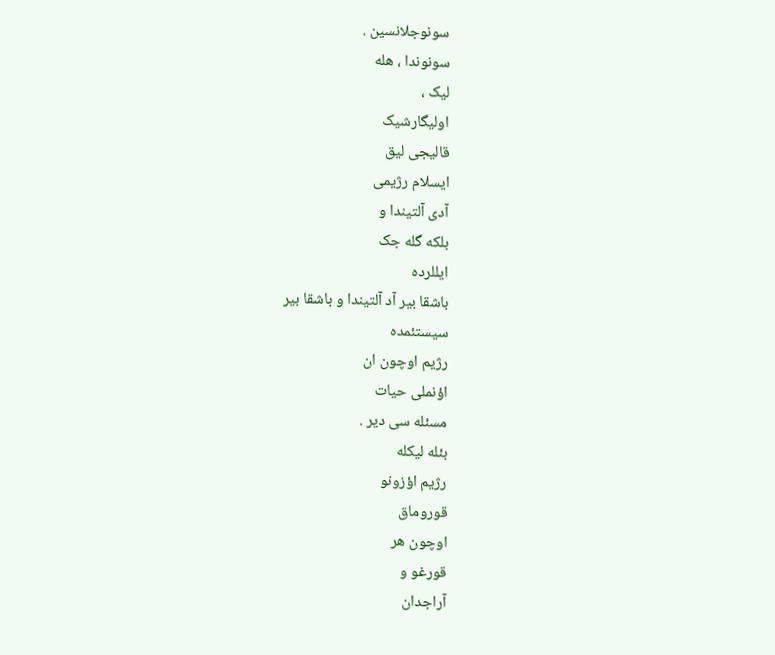سونوجلانسين .
سونوندا ، هله
ليک ،
اوليگارشيک
قاليجی ليق
ايسلام رژيمی
آدی آلتيندا و
بلکه گله جک
ايللرده
باشقا بير آد آلتيندا و باشقا بير
سيستئمده
رژيم اوچون ان
اؤنملی حيات
مسئله سی دير .
بئله ليکله
رژيم اؤزونو
قوروماق
اوچون هر
قورغو و
آراجدان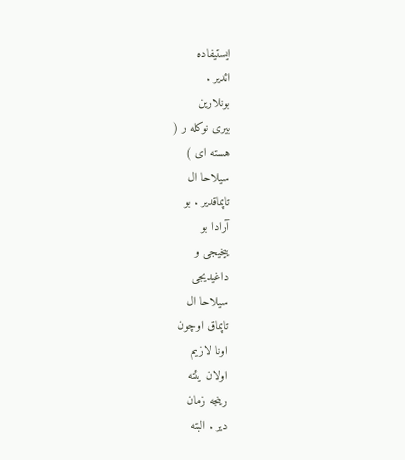ايستيفاده
ائدير .
بونلارين
بيری نوکله ر (
هسته ای )
سيلاحا ال
تاپماقدير . بو
آرادا بو
ييخيجی و
داغيديجی
سيلاحا ال
تاپماق اوچون
اونا لازيم
اولان يئته
رينجه زمان
دير . البته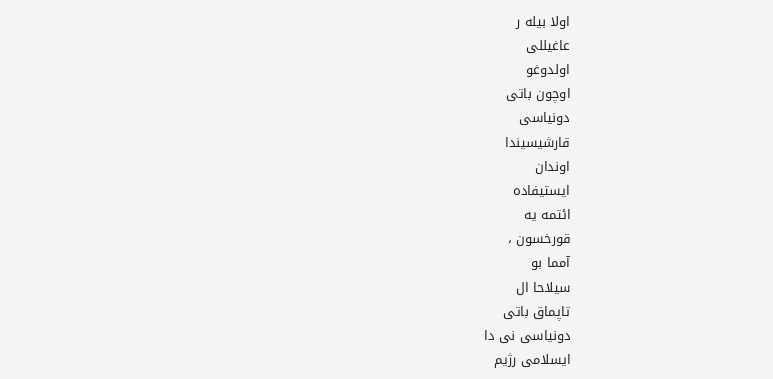اولا بيله ر
عاغيللی
اولدوغو
اوچون باتی
دونياسی
قارشيسيندا
اوندان
ايستيفاده
ائتمه يه
قورخسون ،
آمما بو
سيلاحا ال
تاپماق باتی
دونياسی نی دا
ايسلامی رژيم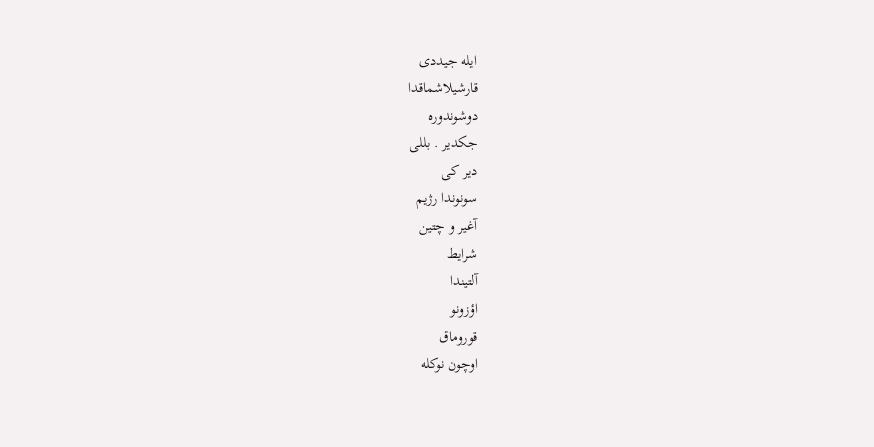ايله جيددی
قارشيلاشماقدا
دوشوندوره
جکدير . بللی
دير کی
سونوندا رژيم
آغير و چتين
شرايط
آلتيندا
اؤزونو
قوروماق
اوچون نوکله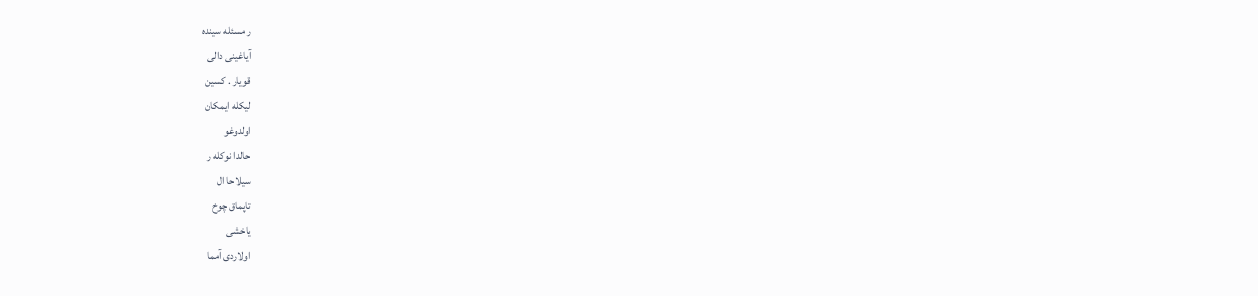ر مسئله سينده
آياغينی دالی
قويار . کسين
ليکله ايمکان
اولدوغو
حالدا نوکله ر
سيلاحا ال
تاپماق چوخ
ياخشی
اولاردی آمما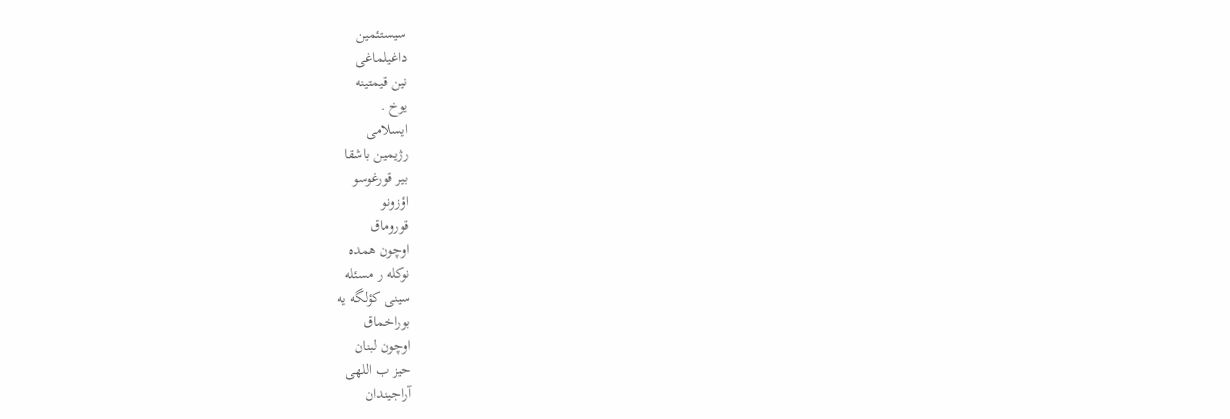سيستئمين
داغيلماغی
نين قيمتينه
يوخ .
ايسلامی
رژيمين باشقا
بير قورغوسو
اؤزونو
قوروماق
اوچون همده
نوکله ر مسئله
سينی کؤلگه يه
بوراخماق
اوچون لبنان
حيز ب اللهی
آراجيندان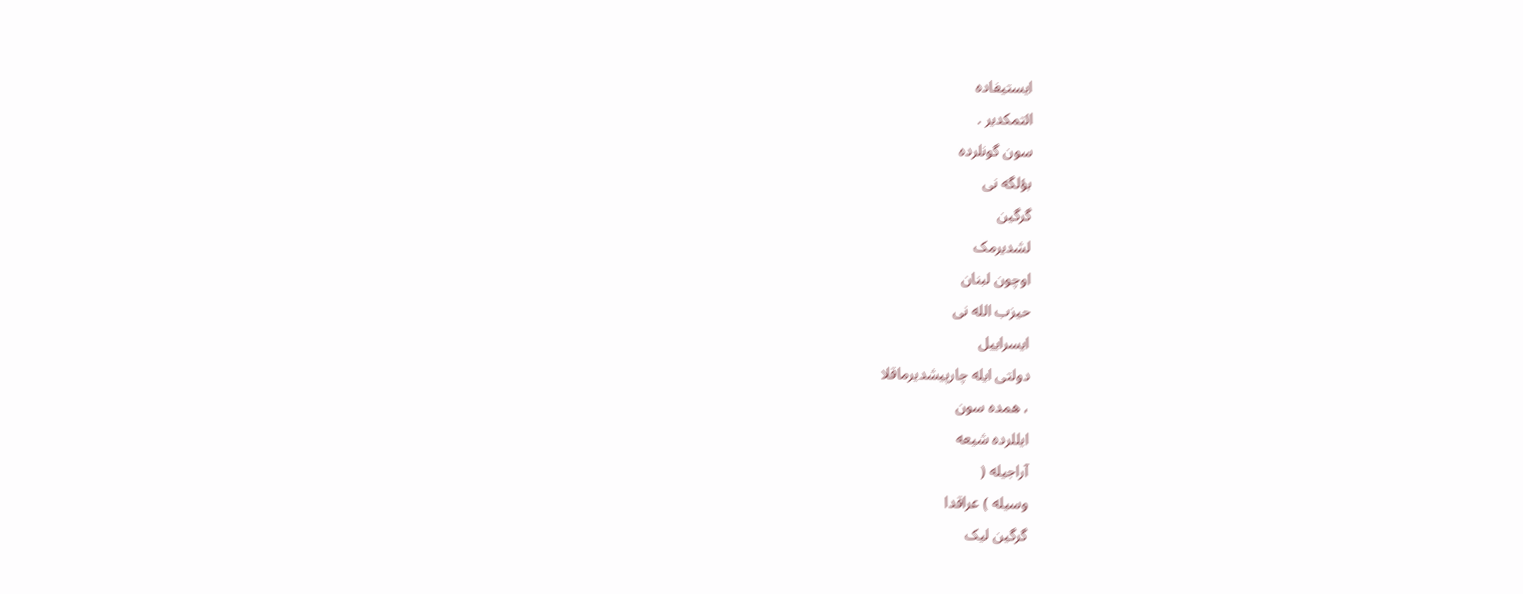ايستيفاده
ائتمکدير .
سون گونلرده
بؤلگه نی
گرگين
لشديرمک
اوچون لبنان
حيزب الله نی
ايسراييل
دولتی ايله چارپيشديرماقلا
، همده سون
ايللرده شيعه
آراجيله (
وسيله ) عراقدا
گرگين ليک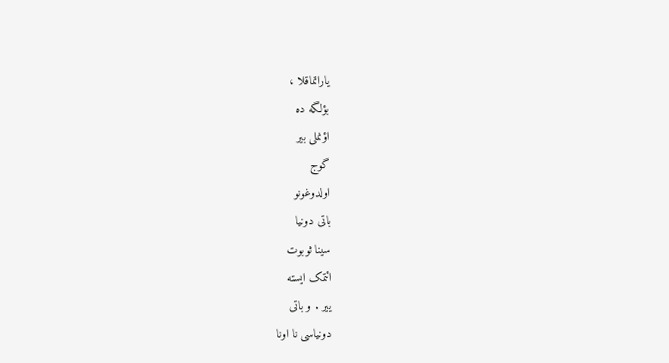ياراتماقلا ،
بؤلگه ده
اؤنملی بير
گوج
اولدوغونو
باتی دونيا
سينا ثوبوت
ائتمک ايسته
يير . و باتی
دونياسی نا اونا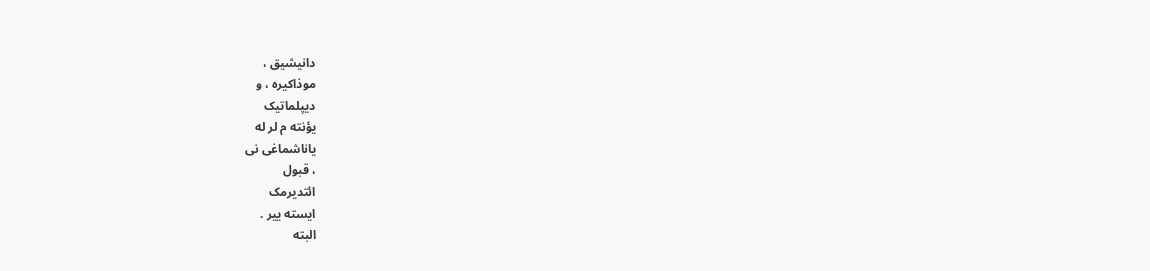دانيشيق ،
موذاکيره ، و
ديپلماتيک
يؤنته م لر له
ياناشماغی نی
، قبول
ائتديرمک
ايسته يير .
البته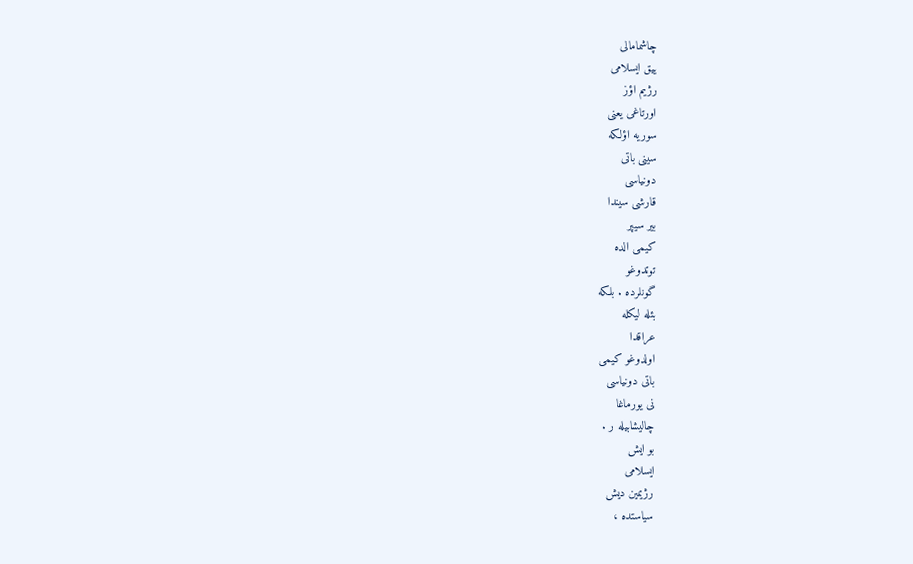چاشمامالی
ييق ايسلامی
رژيم اؤز
اورتاغی يعنی
سوريه اؤلکه
سينی باتی
دونياسی
قارشی سيندا
بير سيپر
کيمی الده
توتدوغو
گونلرده . بلکه
بئله ليکله
عراقدا
اولدوغو کيمی
باتی دونياسی
نی يورماغا
چاليشابيله ر .
بو ايش
ايسلامی
رژيمين ديش
سياستده ،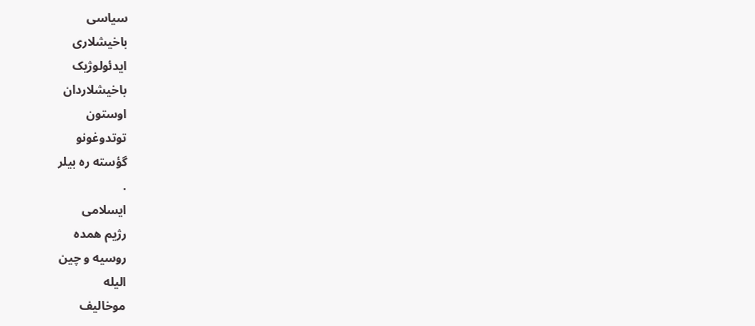سياسی
باخيشلاری
ايدئولوژيک
باخيشلاردان
اوستون
توتدوغونو
گؤسته ره بيلر
.
ايسلامی
رژيم همده
روسيه و چين
اليله
موخاليف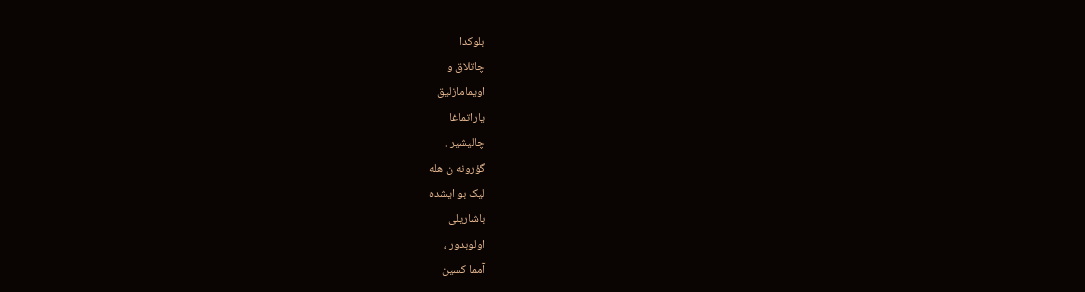بلوکدا
چاتلاق و
اويمامازليق
ياراتماغا
چاليشير .
گؤرونه ن هله
ليک بو ايشده
باشاريلی
اولوبدور ،
آمما کسين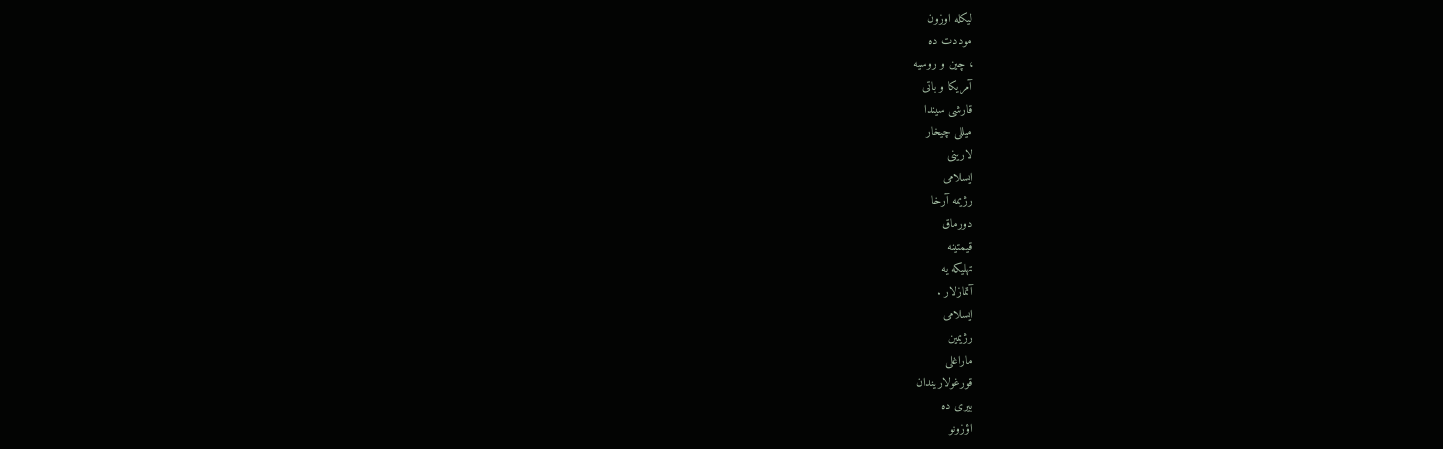ليکله اوزون
موددت ده
، چين و روسيه
آمريکا و باتی
قارشی سيندا
ميللی چيخار
لارينی
ايسلامی
رژيمه آرخا
دورماق
قيمتينه
تهليکه يه
آتمازلار .
ايسلامی
رژيمين
ماراغلی
قورغولاريندان
بيری ده
اؤزونو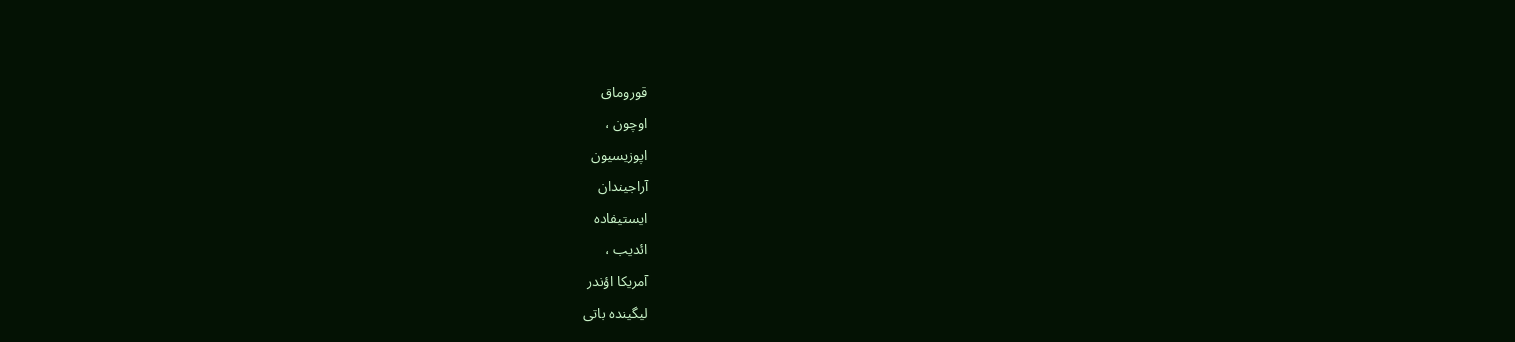قوروماق
اوچون ،
اپوزيسيون
آراجيندان
ايستيفاده
ائديب ،
آمريکا اؤندر
ليگينده باتی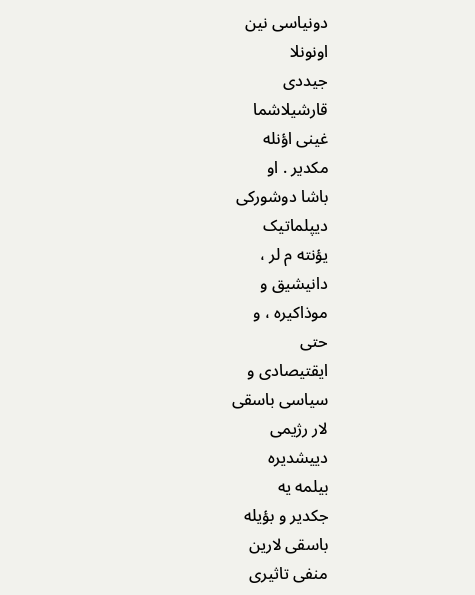دونياسی نين
اونونلا
جيددی
قارشيلاشما
غينی اؤنله
مکدير . او
باشا دوشورکی
ديپلماتيک
يؤنته م لر ،
دانيشيق و
موذاکيره ، و
حتی
ايقتيصادی و
سياسی باسقی
لار رژيمی
دييشديره
بيلمه يه
جکدير و بؤيله
باسقی لارين
منفی تاثيری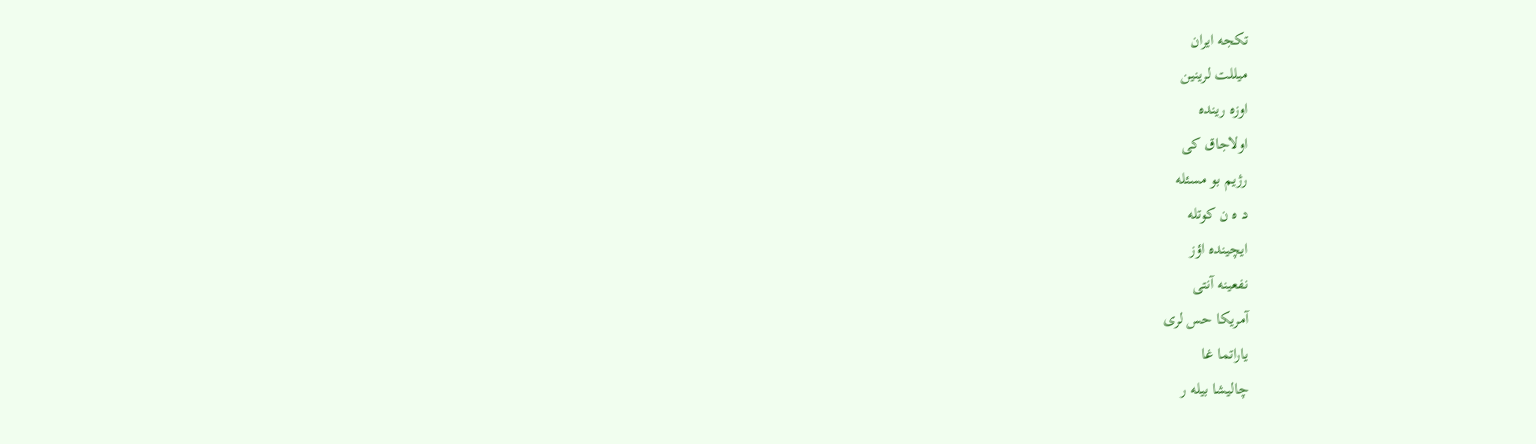تکجه ايران
ميللت لرينين
اوزه رينده
اولاجاق کی
رژيم بو مسئله
د ه ن کوتله
ايچينده اؤز
نفعينه آنتی
آمريکا حس لری
ياراتما غا
چاليشا بيله ر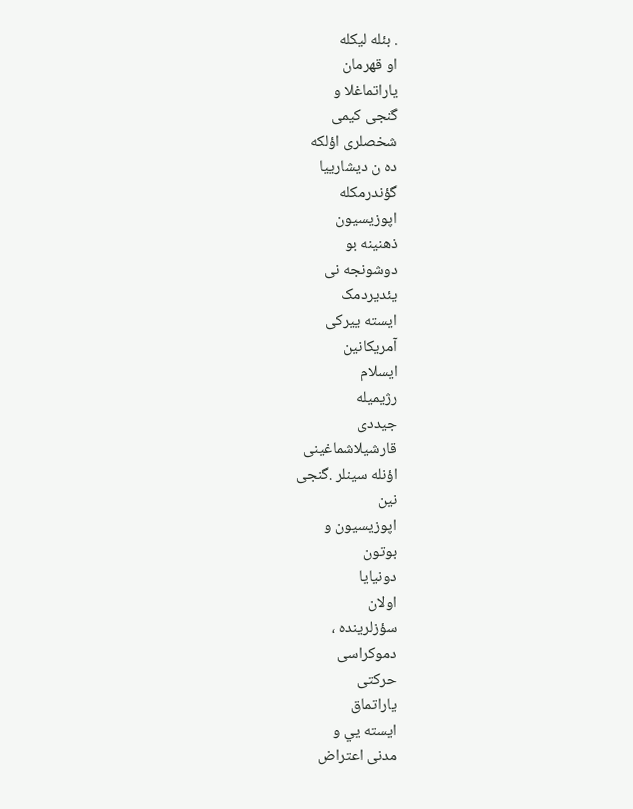. بئله ليکله
او قهرمان
ياراتماغلا و
گنجی کيمی
شخصلری اؤلکه
ده ن ديشارييا
گؤندرمکله
اپوزيسيون
ذهنينه بو
دوشونجه نی
يئديردمک
ايسته ييرکی
آمريکانين
ايسلام
رژيميله
جيددی
قارشيلاشماغينی
اؤنله سينلر .گنجی
نين
اپوزيسيون و
بوتون
دونيايا
اولان
سؤزلرينده ،
دموکراسی
حرکتی
ياراتماق
ايسته يي و
مدنی اعتراض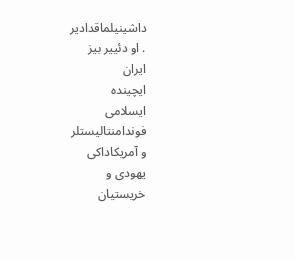داشينيلماقدادير
. او دئيير بيز
ايران
ايچينده
ايسلامی
فوندامنتاليستلر
و آمريکاداکی
يهودی و
خريستيان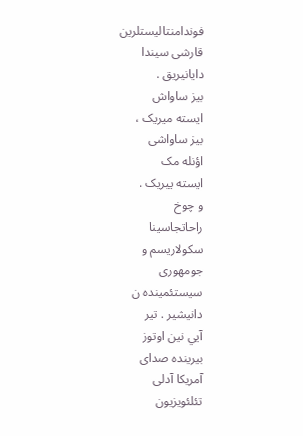فوندامنتاليستلرين
قارشی سيندا
دايانيريق .
بيز ساواش
ايسته ميريک ،
بيز ساواشی
اؤنله مک
ايسته ييريک .
و چوخ
راحاتجاسينا
سکولاريسم و
جومهوری
سيستئمينده ن
دانيشير . تير
آيي نين اوتوز
بيرينده صدای
آمريکا آدلی
تئلئويزيون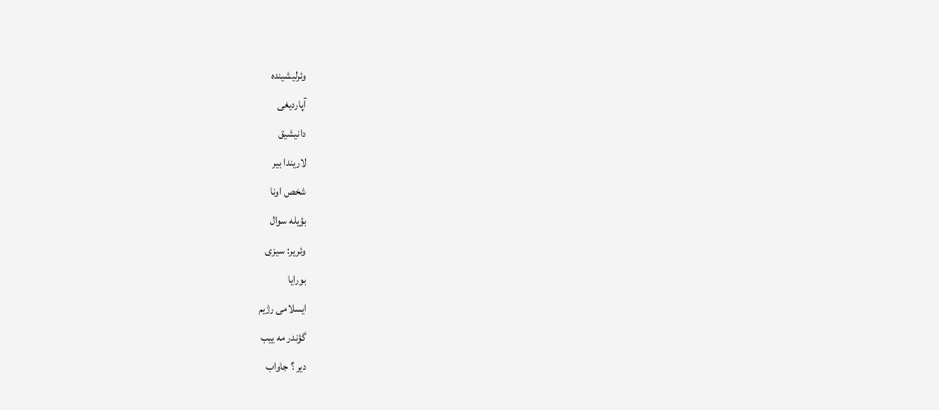وئرليشينده
آپارديغی
دانيشيق
لاريندا بير
شخص اونا
بؤيله سوال
وئرير: سيزی
بورايا
ايسلامی رژيم
گؤندر مه ييب
دير ؟ جاواب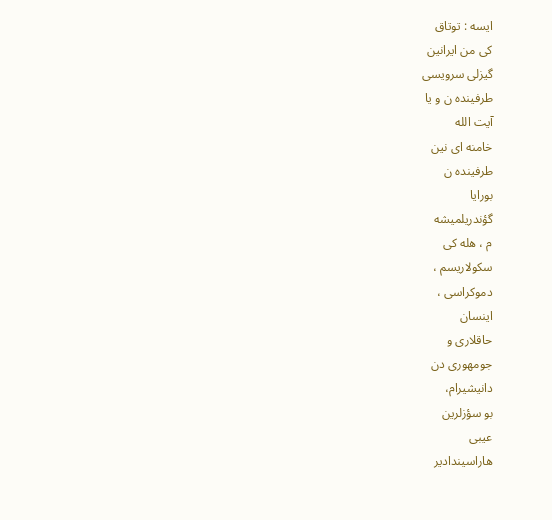ايسه : توتاق
کی من ايرانين
گيزلی سرويسی
طرفينده ن و يا
آيت الله
خامنه ای نين
طرفينده ن
بورايا
گؤندريلميشه
م ، هله کی
سکولاريسم ،
دموکراسی ،
اينسان
حاقلاری و
جومهوری دن
دانيشيرام،
بو سؤزلرين
عيبی
هاراسيندادير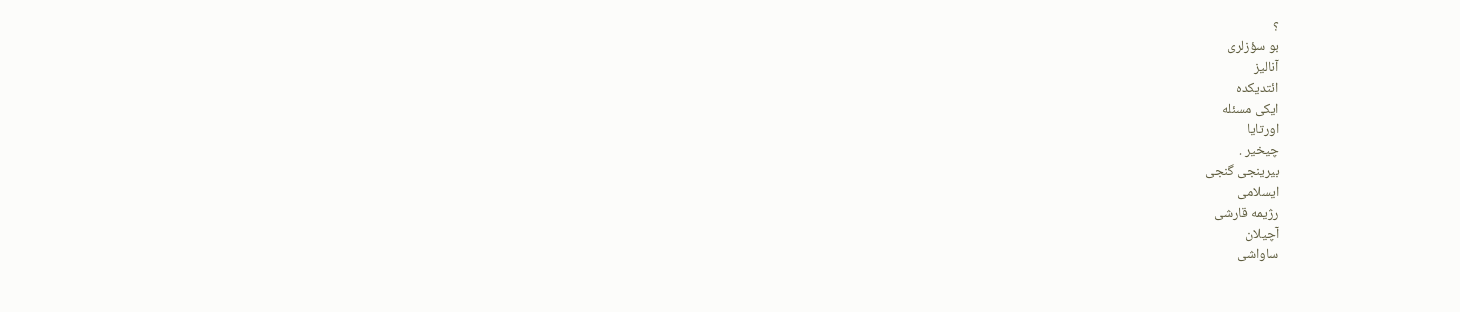؟
بو سؤزلری
آناليز
ائتديکده
ايکی مسئله
اورتايا
چيخير .
بيرينجی گنجی
ايسلامی
رژيمه قارشی
آچيلان
ساواشی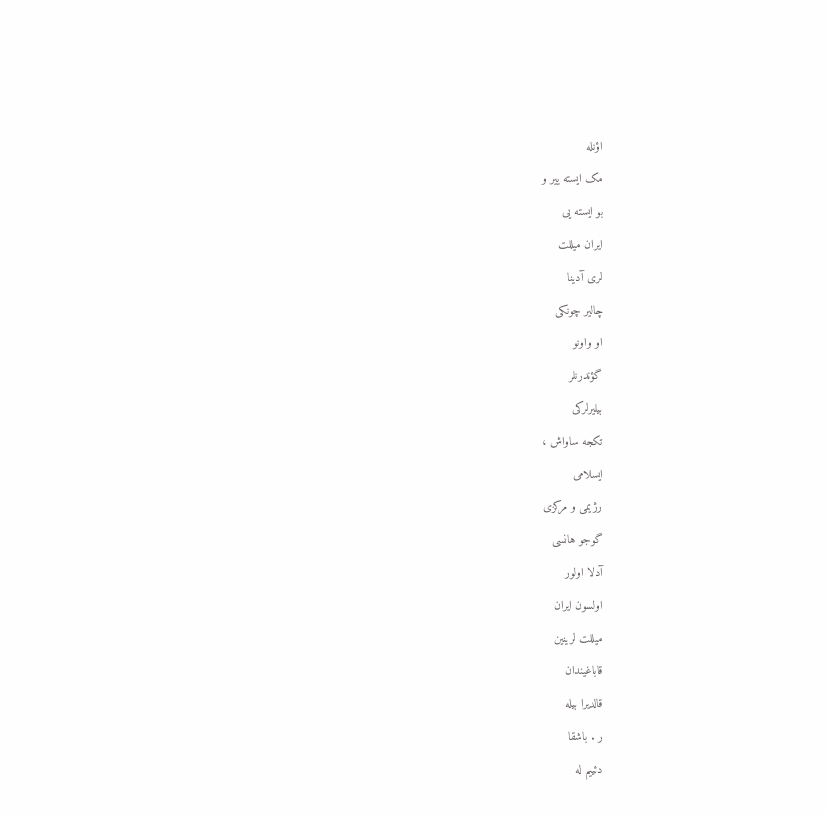اؤنله
مک ايسته يير و
بو ايسته يی
ايران ميللت
لری آدينا
چالير چونکی
او واونو
گؤندرنلر
بيليرلرکی
تکجه ساواش ،
ايسلامی
رژيمی و مرکزی
گوجو هانسی
آدلا اولور
اولسون ايران
ميللت لرينين
قاباغيندان
قالديرا بيله
ر . باشقا
دئييم له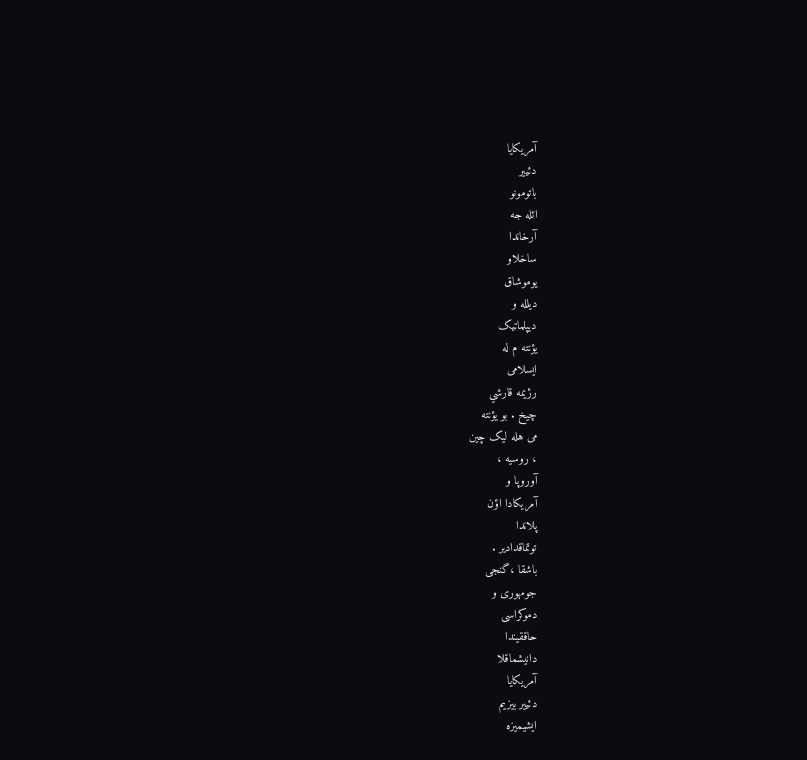آمريکايا
دئيير
باتومونو
ائله جه
آرخاندا
ساخلاو
يوموشاق
ديلله و
ديپلماتيک
يؤنته م له
ايسلامی
رژيمه قارشي
چيخ . بو يؤنته
می هله ليک چين
، روسيه ،
آوروپا و
آمريکادا اؤن
پلاندا
توتماقدادير .
باشقا ،گنجی
جومهوری و
دموکراسی
حاققيندا
دانيشماقلا
آمريکايا
دئيير بيزيم
ايشيميزه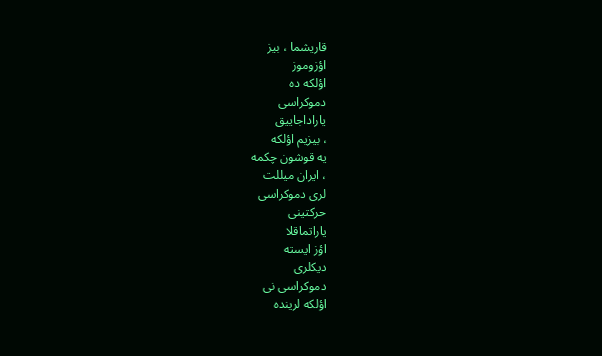قاريشما ، بيز
اؤزوموز
اؤلکه ده
دموکراسی
ياراداجاييق
، بيزيم اؤلکه
يه قوشون چکمه
، ايران ميللت
لری دموکراسی
حرکتينی
ياراتماقلا
اؤز ايسته
ديکلری
دموکراسی نی
اؤلکه لرينده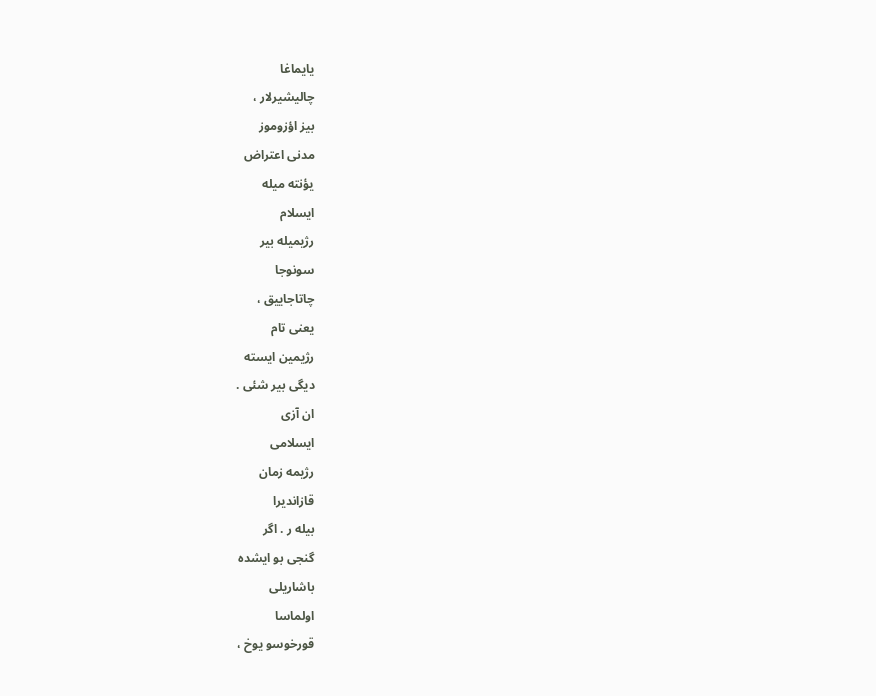يايماغا
چاليشيرلار ،
بيز اؤزوموز
مدنی اعتراض
يؤنته ميله
ايسلام
رژيميله بير
سونوجا
چاتاجاييق ،
يعنی تام
رژيمين ايسته
ديگی بير شئی .
ان آزی
ايسلامی
رژيمه زمان
قازانديرا
بيله ر . اگر
گنجی بو ايشده
باشاريلی
اولماسا
قورخوسو يوخ ،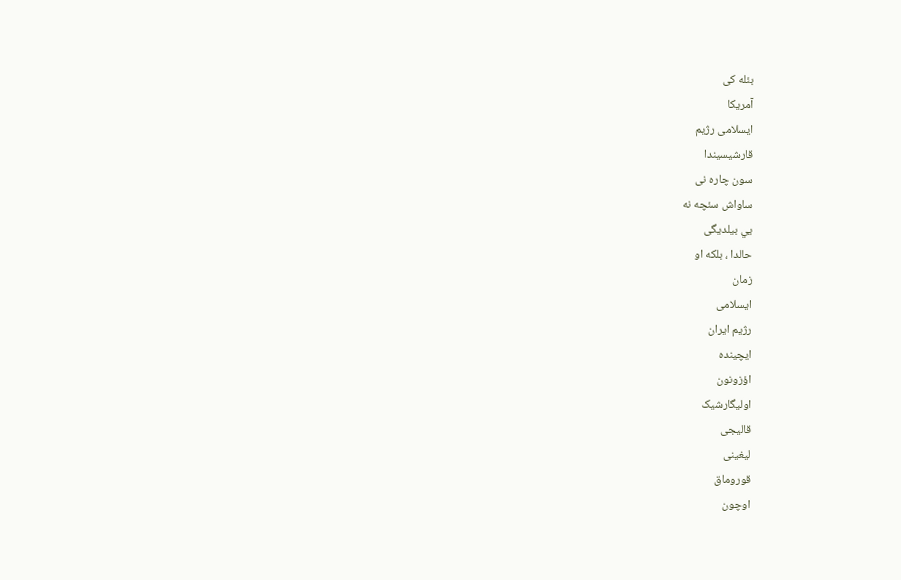بئله کی
آمريکا
ايسلامی رژيم
قارشيسيندا
سون چاره نی
ساواش سئچه نه
يي بيلديگی
حالدا ، بلکه او
زمان
ايسلامی
رژيم ايران
ايچينده
اؤزونون
اوليگارشيک
قاليجی
ليغينی
قوروماق
اوچون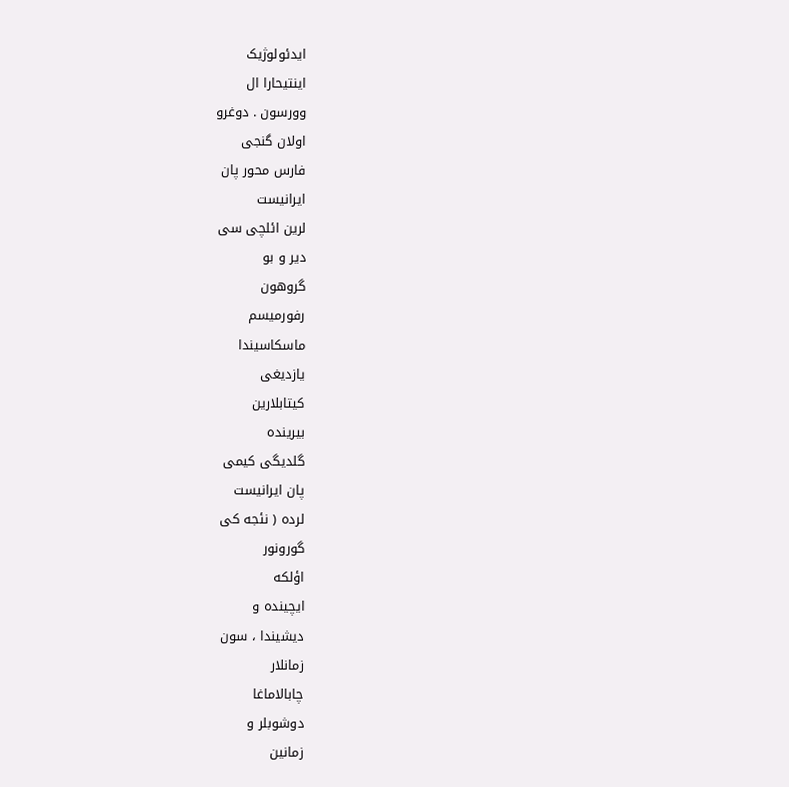ايدئولوژيک
اينتيحارا ال
وورسون . دوغرو
اولان گنجی
فارس محور پان
ايرانيست
لرين ائلچی سی
دير و بو
گروهون
رفورميسم
ماسکاسيندا
يازديغی
کيتابلارين
بيرينده
گلديگی کيمی
پان ايرانيست
لرده ( نئجه کی
گورونور
اؤلکه
ايچينده و
ديشيندا ، سون
زمانلار
چابالاماغا
دوشوبلر و
زمانين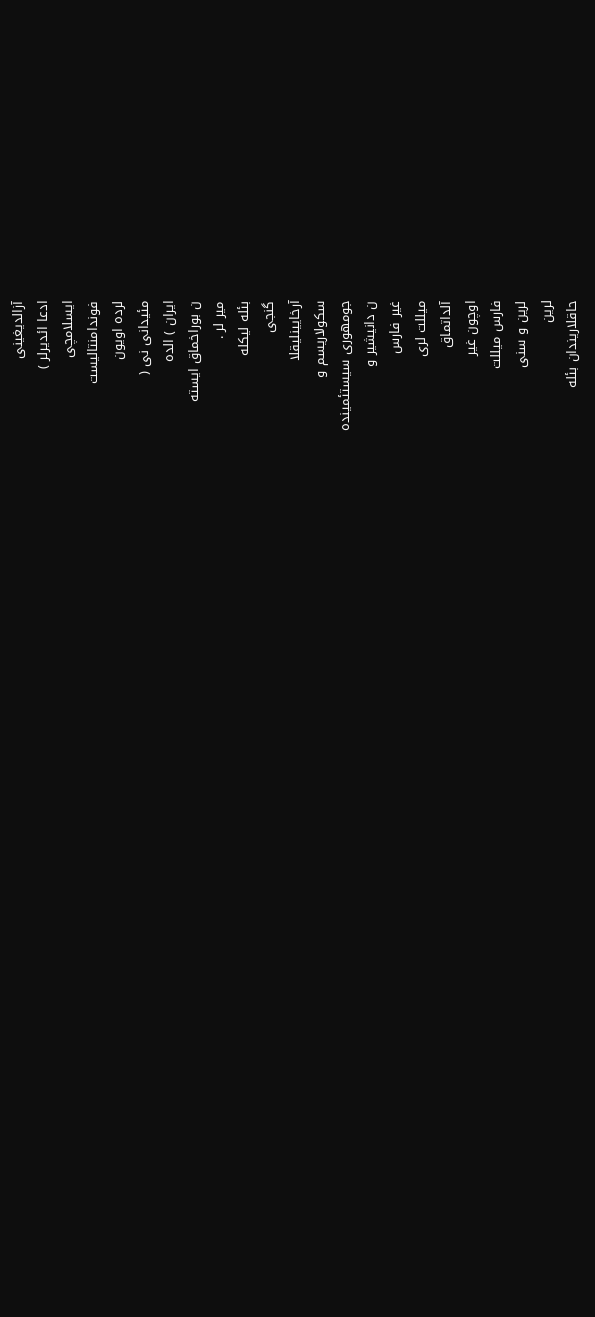آزالديغينی
ادعا ائديرلر )
ايسلامچی
فوندامنتاليست
لرده اويون
مئيدانی نی (
ايران ) الده
ن بوراخماق ايسته
مير لر .
بئله ليکله
گنجی
آرخايينليقلا
سکولاريسم و
جومهوری سيستئمينده
ن دانيشير و
غير فارس
ميللت لری
آلداتماق
اوچون غير
فارس ميللت
لرين و سنی
لرين
حاقلاريندان بئله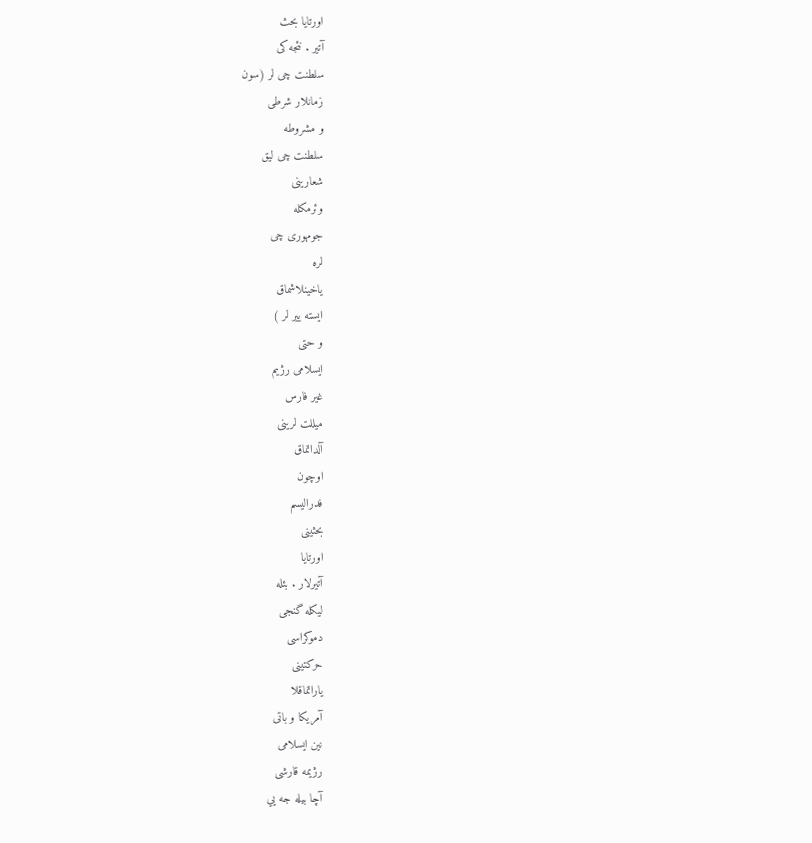اورتايا بحث
آتير . نئجه کی
سلطنت چی لر (سون
زمانلار شرطی
و مشروطه
سلطنت چی ليق
شعارينی
وئرمکله
جومهوری چی
لره
ياخينلاشماق
ايسته يير لر )
و حتی
ايسلامی رژيم
غير فارس
ميللت لرينی
آلداتماق
اوچون
فدراليسم
بحثينی
اورتايا
آتيرلار . بئله
ليکله گنجی
دموکراسی
حرکتينی
ياراتماقلا
آمريکا و باتی
نين ايسلامی
رژيمه قارشی
آچا بيله جه يي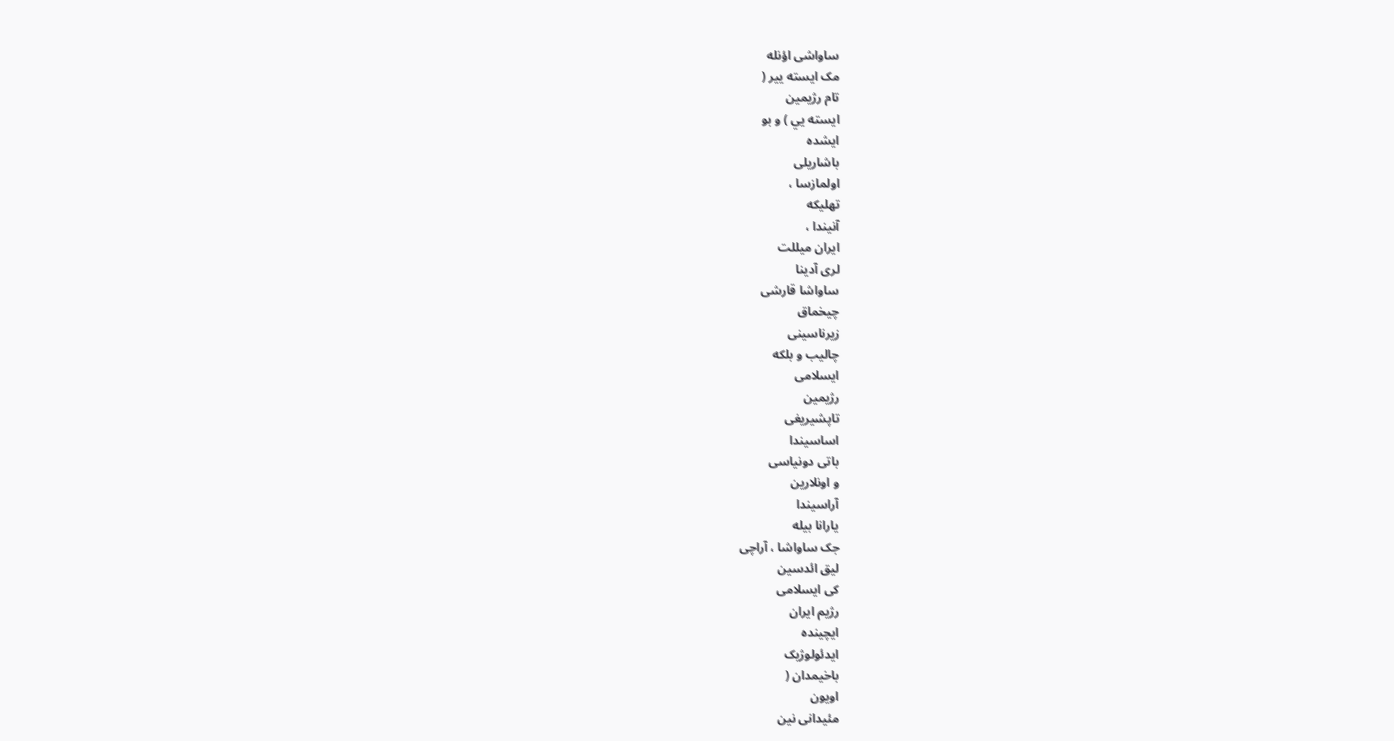ساواشی اؤنله
مک ايسته يير (
تام رژيمين
ايسته يي ) و بو
ايشده
باشاريلی
اولمازسا ،
تهليکه
آنيندا ،
ايران ميللت
لری آدينا
ساواشا قارشی
چيخماق
زيرناسينی
چاليب و بلکه
ايسلامی
رژيمين
تاپشيريغی
اساسيندا
باتی دونياسی
و اونلارين
آراسيندا
يارانا بيله
جک ساواشا ، آراچی
ليق ائدسين
کی ايسلامی
رژيم ايران
ايچينده
ايدئولوژيک
باخيمدان (
اويون
مئيدانی نين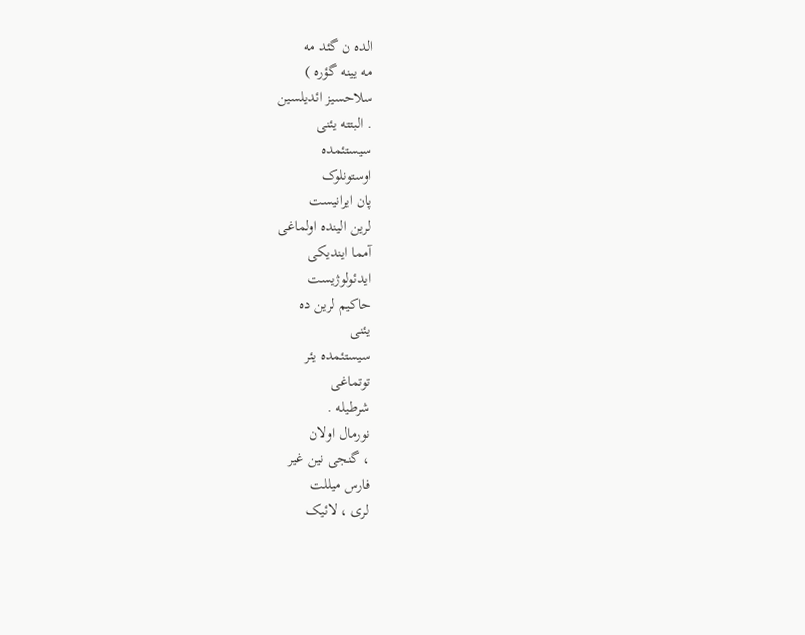الده ن گئد مه
مه يينه گؤره )
سلاحسيز ائديلسين
. البتته يئنی
سيستئمده
اوستونلوک
پان ايرانيست
لرين الينده اولماغی
آمما اينديکی
ايدئولوژيست
حاکيم لرين ده
يئنی
سيستئمده يئر
توتماغی
شرطيله .
نورمال اولان
، گنجی نين غير
فارس ميللت
لری ، لائيک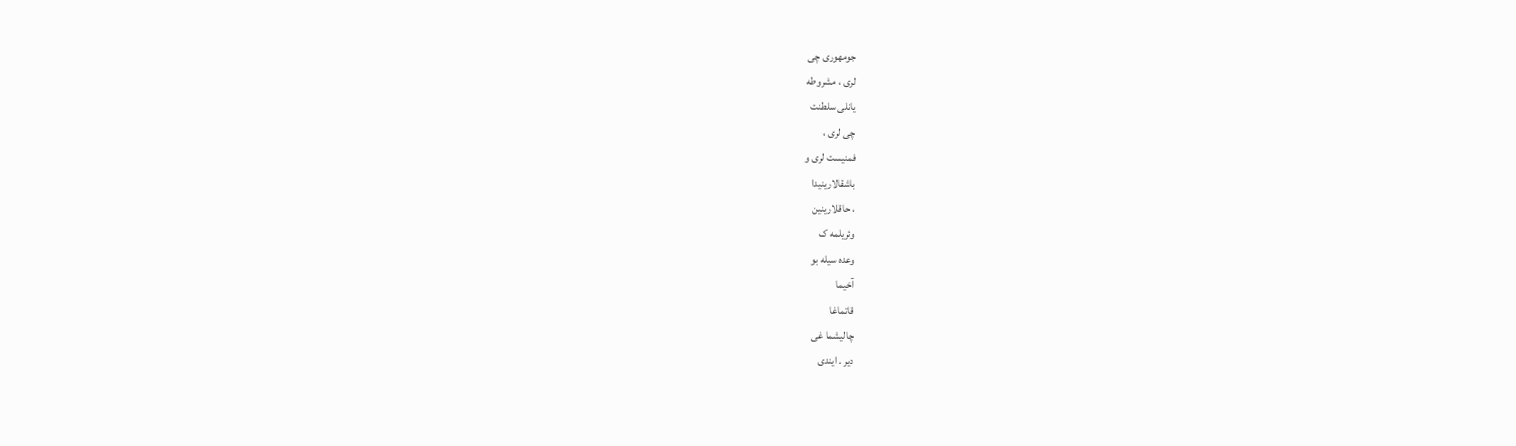جومهوری چی
لری ، مشروطه
يانلی سلطنت
چی لری ،
فمنيست لری و
باشقالارينيدا
، حاقلارينين
وئريلمه ک
وعده سيله بو
آخيما
قاتماغا
چاليشما غی
دير . ايندی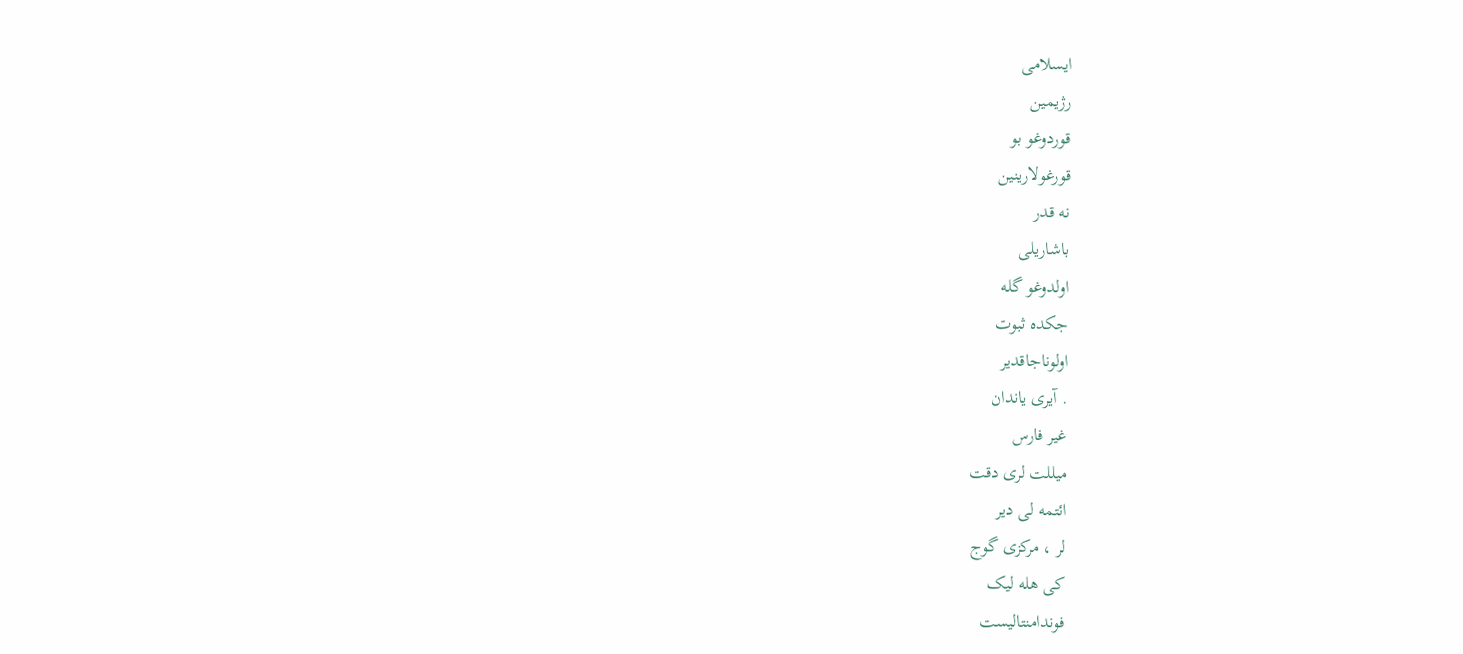ايسلامی
رژيمين
قوردوغو بو
قورغولارينين
نه قدر
باشاريلی
اولدوغو گله
جکده ثبوت
اولوناجاقدير
. آيری ياندان
غير فارس
ميللت لری دقت
ائتمه لی دير
لر ، مرکزی گوج
کی هله ليک
فوندامنتاليست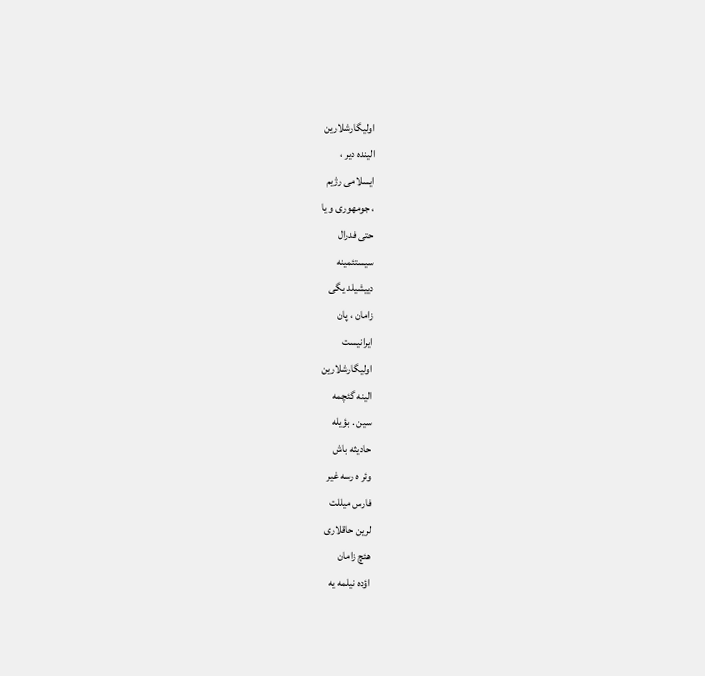اوليگارشلارين
الينده دير ،
ايسلامی رژيم
، جومهوری و يا
حتی فدرال
سيستئمينه
دييشيلد يگی
زامان ، پان
ايرانيست
اوليگارشلارين
الينه گئچمه
سين . بؤيله
حاديثه باش
وئر ه رسه غير
فارس ميللت
لرين حاقلاری
هئچ زامان
اؤده نيلمه يه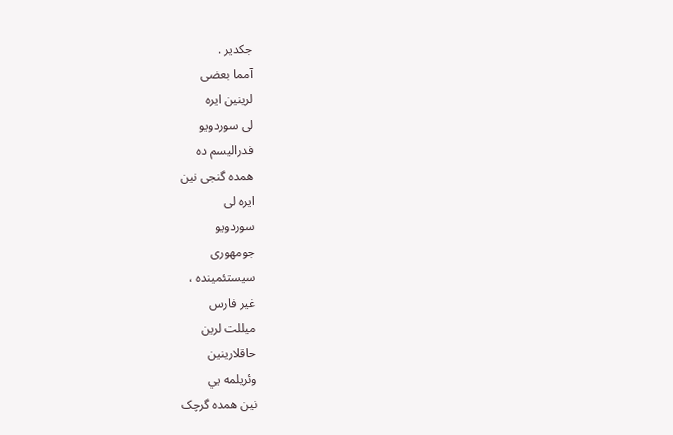جکدير .
آمما بعضی
لرينين ايره
لی سوردويو
فدراليسم ده
همده گنجی نين
ايره لی
سوردويو
جومهوری
سيستئمينده ،
غير فارس
ميللت لرين
حاقلارينين
وئريلمه يي
نين همده گرچک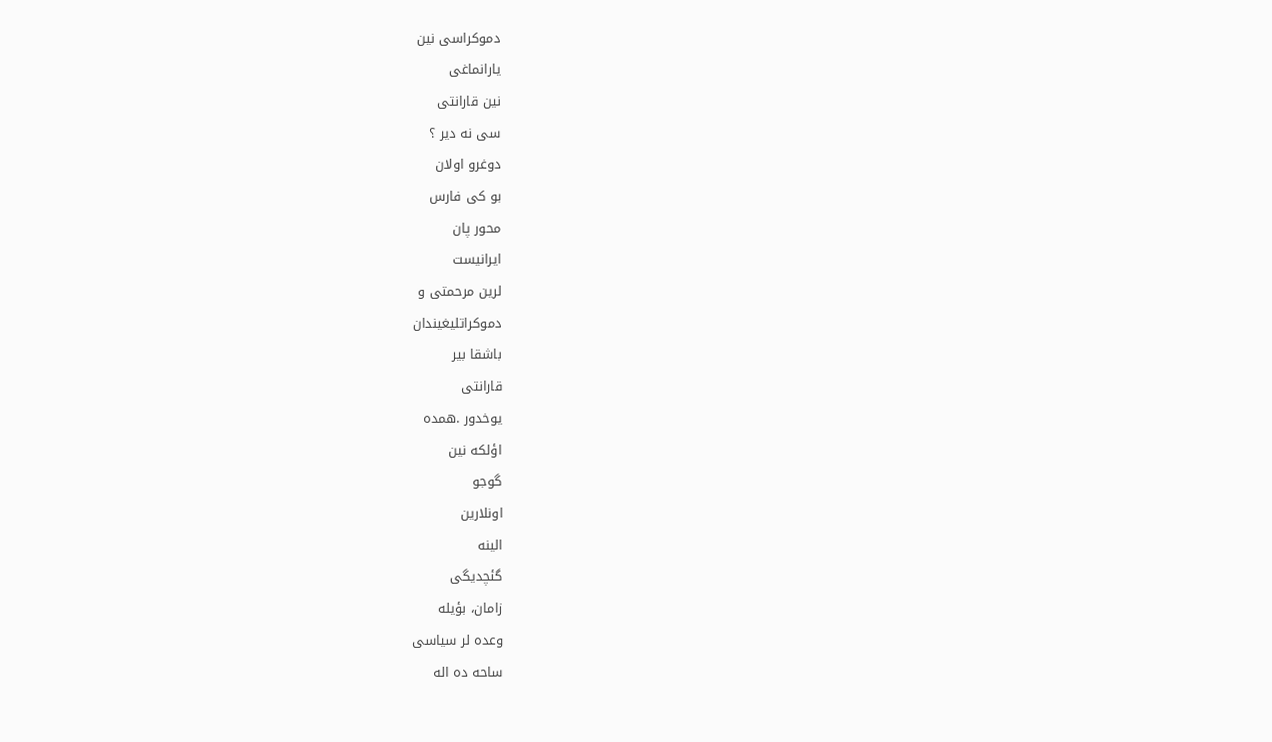دموکراسی نين
يارانماغی
نين قارانتی
سی نه دير ؟
دوغرو اولان
بو کی فارس
محور پان
ايرانيست
لرين مرحمتی و
دموکراتليغيندان
باشقا بير
قارانتی
يوخدور .همده
اؤلکه نين
گوجو
اونلارين
الينه
گئچديگی
زامان، بؤيله
وعده لر سياسی
ساحه ده اله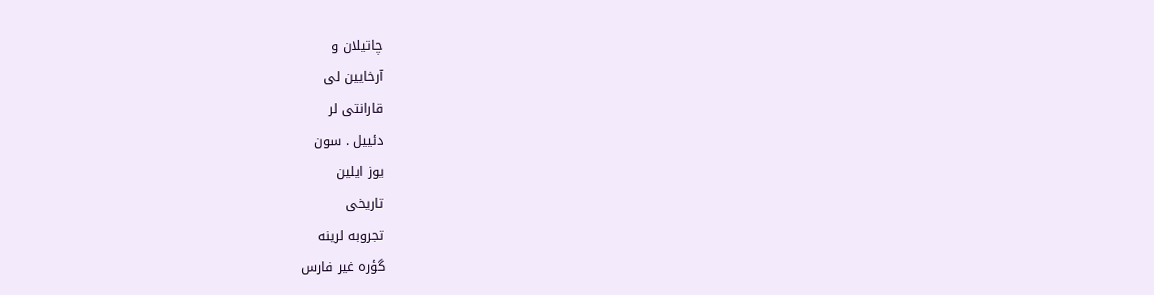چاتيلان و
آرخايين لی
قارانتی لر
دئييل . سون
يوز ايلين
تاريخی
تجروبه لرينه
گؤره غير فارس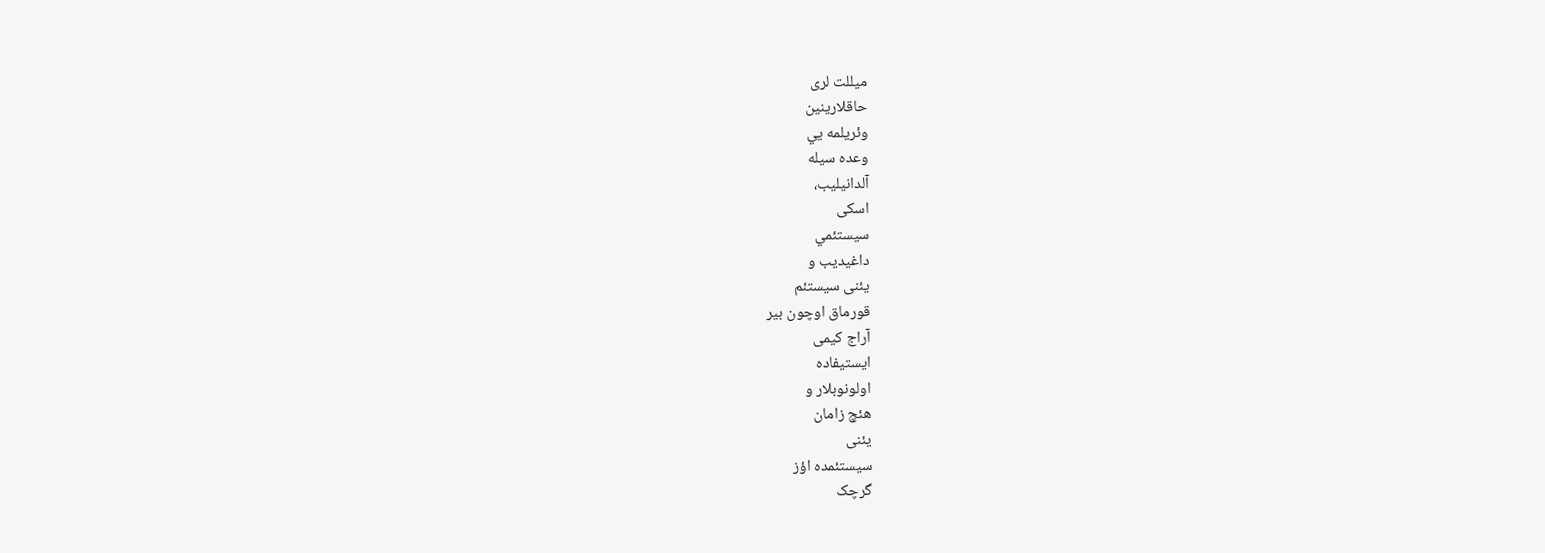ميللت لری
حاقلارينين
وئريلمه يي
وعده سيله
آلدانيليب،
اسکی
سيستئمي
داغيديب و
يئنی سيستئم
قورماق اوچون بير
آراج کيمی
ايستيفاده
اولونوبلار و
هئچ زامان
يئنی
سيستئمده اؤز
گرچک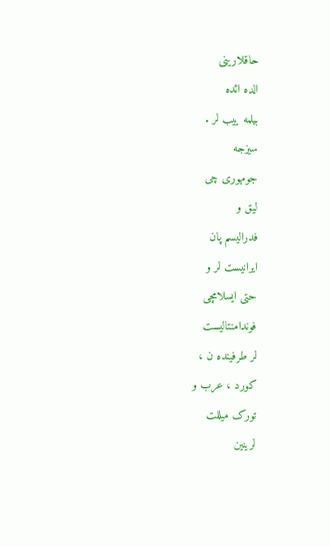حاقلارينی
الده ائده
بيلمه ييب لر .
سيزجه
جومهوری چی
ليق و
فدراليسم پان
ايرانيست لر و
حتی ايسلامچی
فوندامنتاليست
لر طرفينده ن ،
کورد ، عرب و
تورک ميللت
لرينين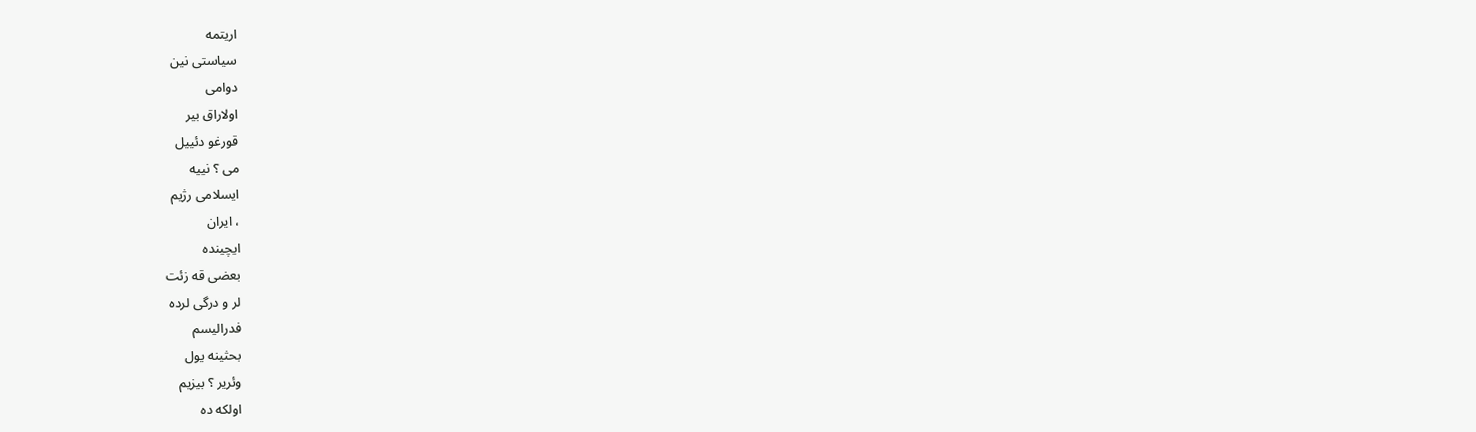اريتمه
سياستی نين
دوامی
اولاراق بير
قورغو دئييل
می ؟ نييه
ايسلامی رژيم
، ايران
ايچينده
بعضی قه زئت
لر و درگی لرده
فدراليسم
بحثينه يول
وئرير ؟ بيزيم
اولکه ده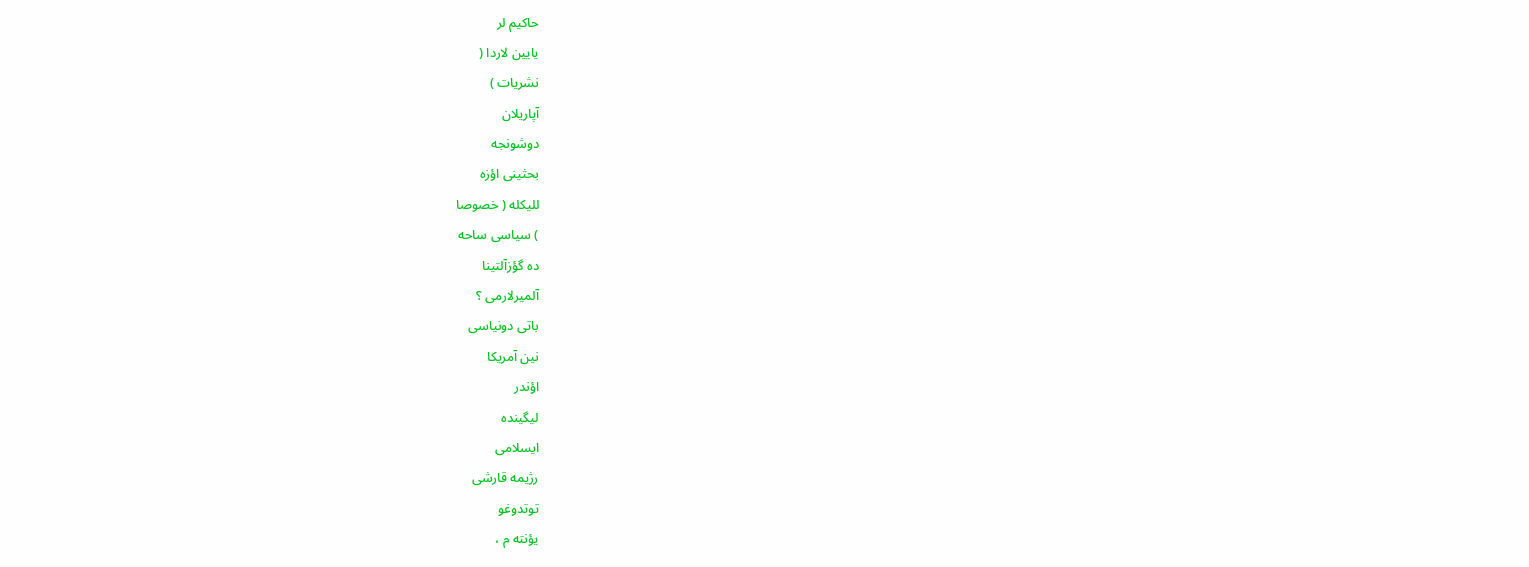حاکيم لر
يايين لاردا (
نشريات )
آپاريلان
دوشونجه
بحثينی اؤزه
لليکله ( خصوصا
) سياسی ساحه
ده گؤزآلتينا
آلميرلارمی ؟
باتی دونياسی
نين آمريکا
اؤندر
ليگينده
ايسلامی
رژيمه قارشی
توتدوغو
يؤنته م ،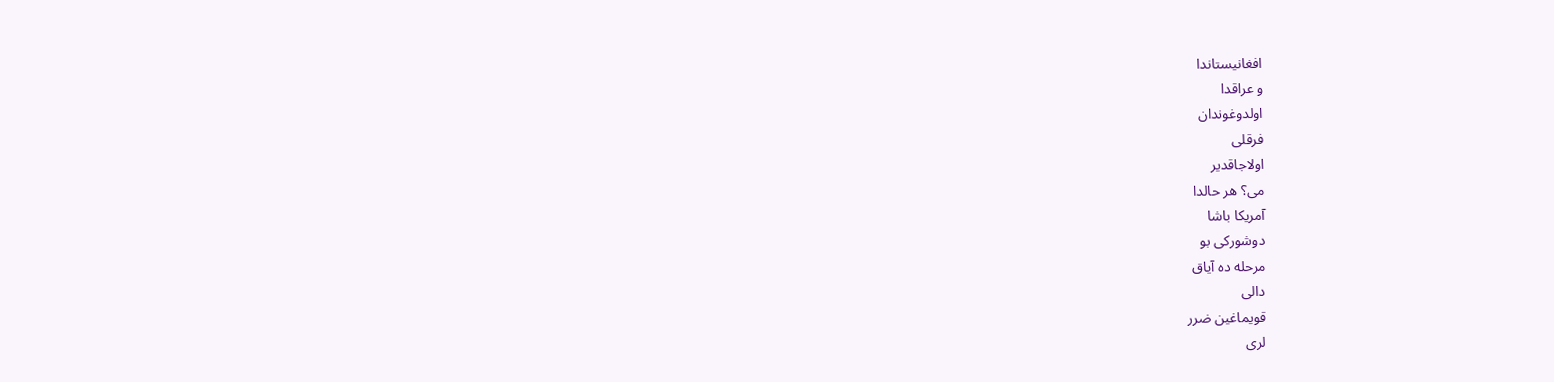افغانيستاندا
و عراقدا
اولدوغوندان
فرقلی
اولاجاقدير
می؟ هر حالدا
آمريکا باشا
دوشورکی بو
مرحله ده آياق
دالی
قويماغين ضرر
لری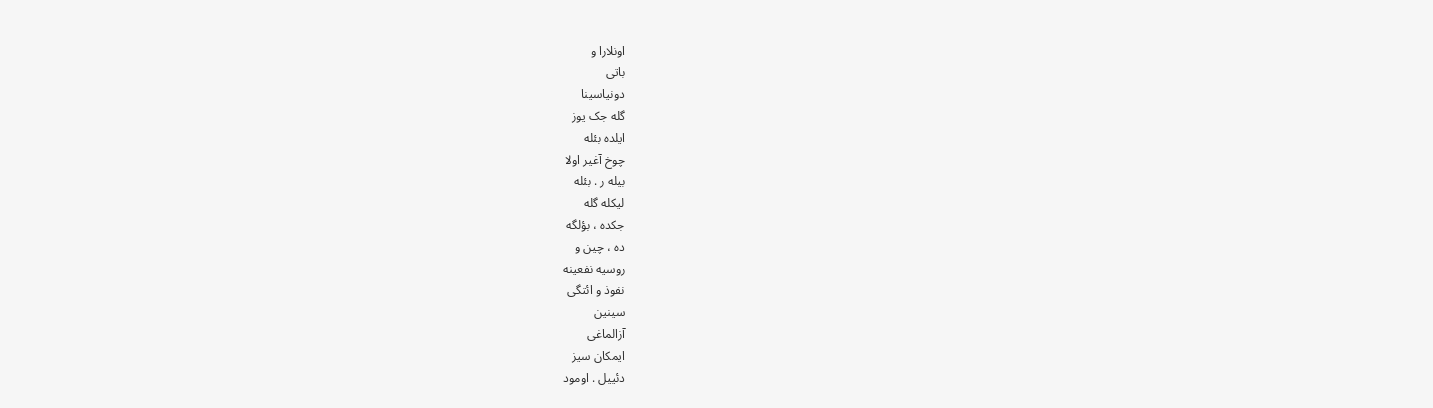اونلارا و
باتی
دونياسينا
گله جک يوز
ايلده بئله
چوخ آغير اولا
بيله ر . بئله
ليکله گله
جکده ، بؤلگه
ده ، چين و
روسيه نفعينه
نفوذ و ائتگی
سينين
آزالماغی
ايمکان سيز
دئييل . اومود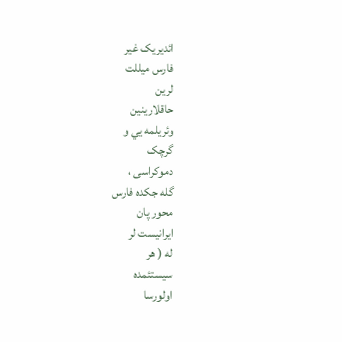ائديريک غير
فارس ميللت
لرين
حاقلارينين
وئريلمه يي و
گرچک
دموکراسی ،
گله جکده فارس
محور پان
ايرانيست لر
له ( هر
سيستئمده
اولورسا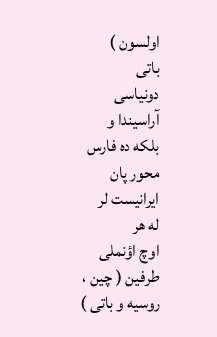اولسون )
باتی
دونياسی
آراسيندا و
بلکه ده فارس
محور پان
ايرانيست لر
له هر
اوچ اؤنملی
طرفين ( چين ،
روسيه و باتی )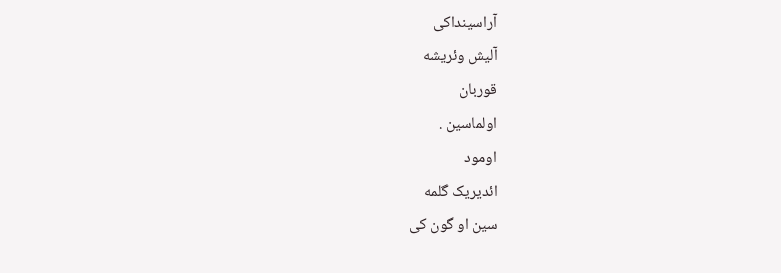آراسينداکی
آليش وئريشه
قوربان
اولماسين .
اومود
ائديريک گلمه
سين او گون کی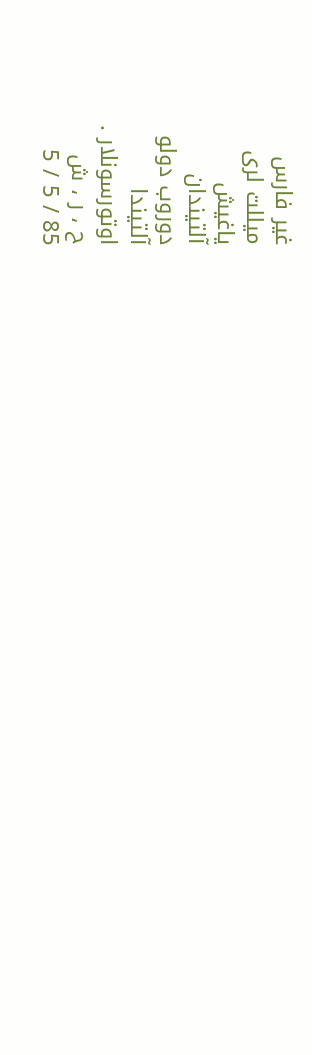غير فارس
ميللت لری
ياغيش
آلتيندان
دوروب دولو
آلتيندا
اوتورسونلار .
ح ، ر ، ش
85 / 5 / 5